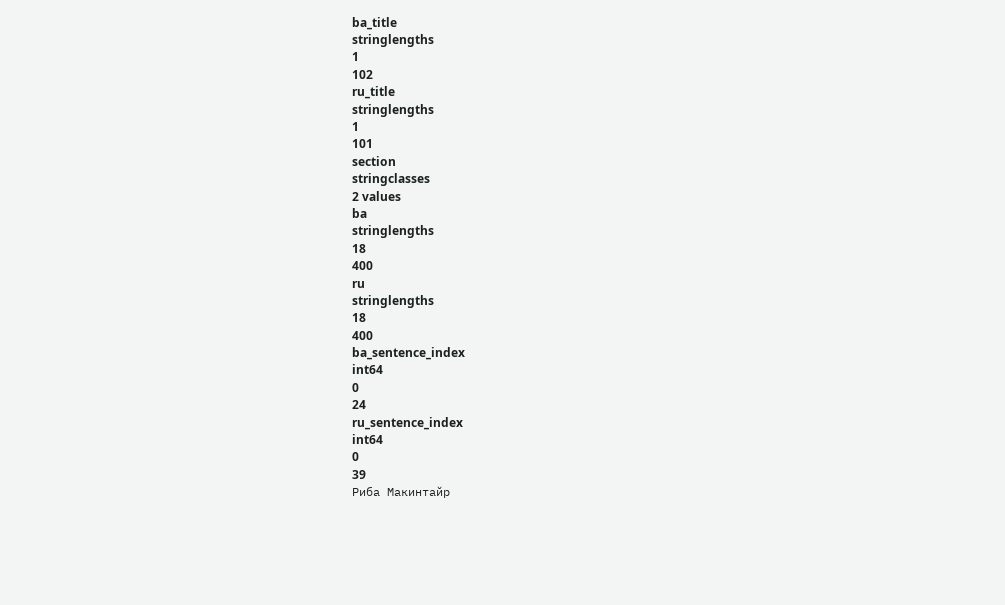ba_title
stringlengths
1
102
ru_title
stringlengths
1
101
section
stringclasses
2 values
ba
stringlengths
18
400
ru
stringlengths
18
400
ba_sentence_index
int64
0
24
ru_sentence_index
int64
0
39
Риба Макинтайр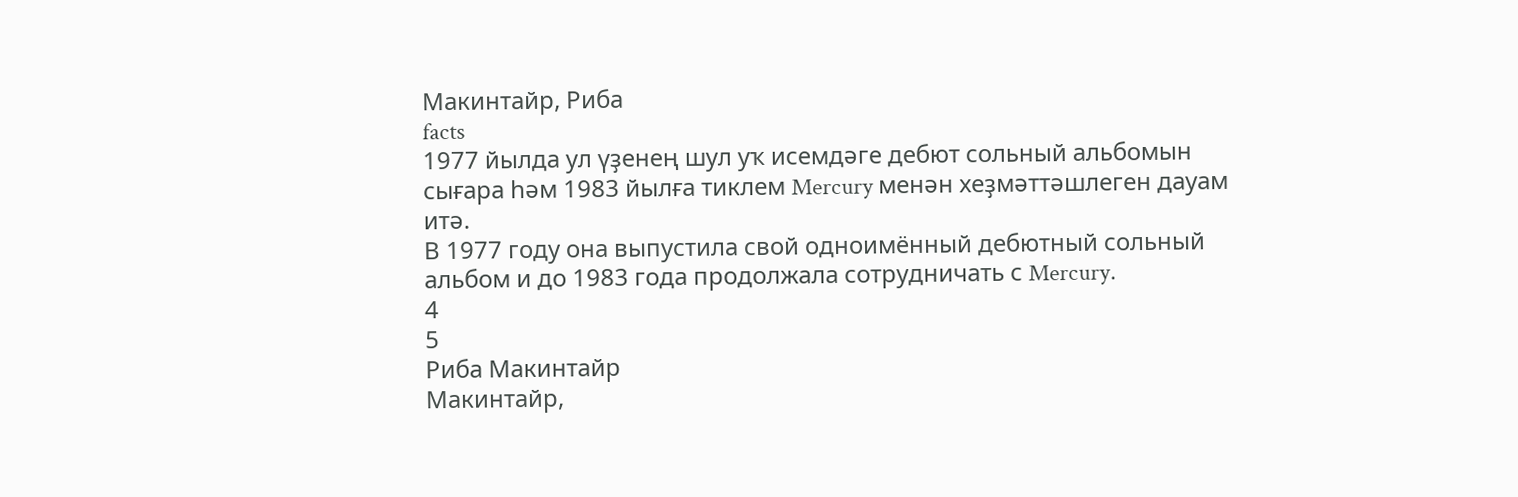Макинтайр, Риба
facts
1977 йылда ул үҙенең шул уҡ исемдәге дебют сольный альбомын сығара һәм 1983 йылға тиклем Mercury менән хеҙмәттәшлеген дауам итә.
В 1977 году она выпустила свой одноимённый дебютный сольный альбом и до 1983 года продолжала сотрудничать с Mercury.
4
5
Риба Макинтайр
Макинтайр,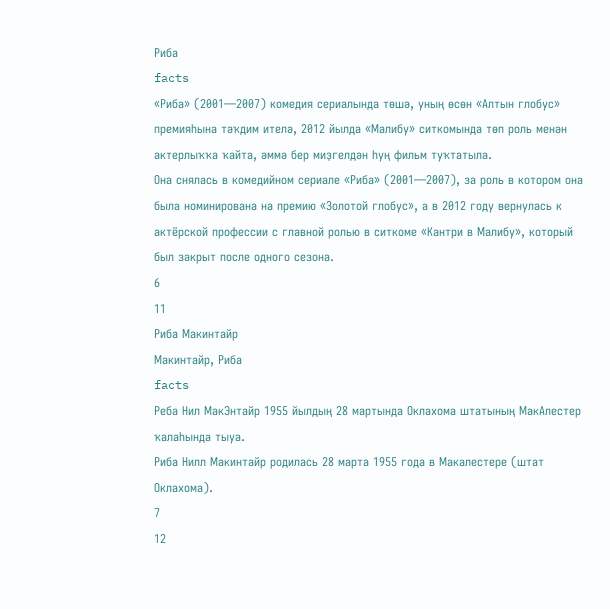Риба
facts
«Риба» (2001—2007) комедия сериалында төшә, уның өсөн «Алтын глобус» премияһына тәҡдим ителә, 2012 йылда «Малибу» ситкомында төп роль менән актерлыҡҡа ҡайта, әммә бер миҙгелдән һуң фильм туҡтатыла.
Она снялась в комедийном сериале «Риба» (2001—2007), за роль в котором она была номинирована на премию «Золотой глобус», а в 2012 году вернулась к актёрской профессии с главной ролью в ситкоме «Кантри в Малибу», который был закрыт после одного сезона.
6
11
Риба Макинтайр
Макинтайр, Риба
facts
Реба Нил МакЭнтайр 1955 йылдың 28 мартында Оклахома штатының МакАлестер ҡалаһында тыуа.
Риба Нилл Макинтайр родилась 28 марта 1955 года в Макалестере (штат Оклахома).
7
12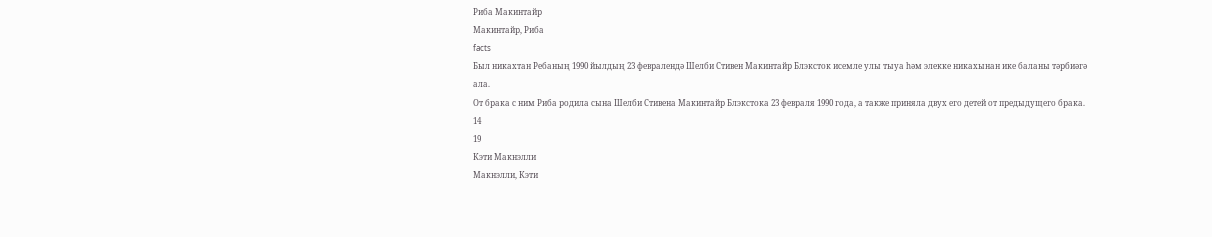Риба Макинтайр
Макинтайр, Риба
facts
Был никахтан Ребаның 1990 йылдың 23 февралендә Шелби Стивен Макинтайр Блэксток исемле улы тыуа һәм элекке никахынан ике баланы тәрбиәгә ала.
От брака с ним Риба родила сына Шелби Стивена Макинтайр Блэкстока 23 февраля 1990 года, а также приняла двух его детей от предыдущего брака.
14
19
Кэти Макнэлли
Макнэлли, Кэти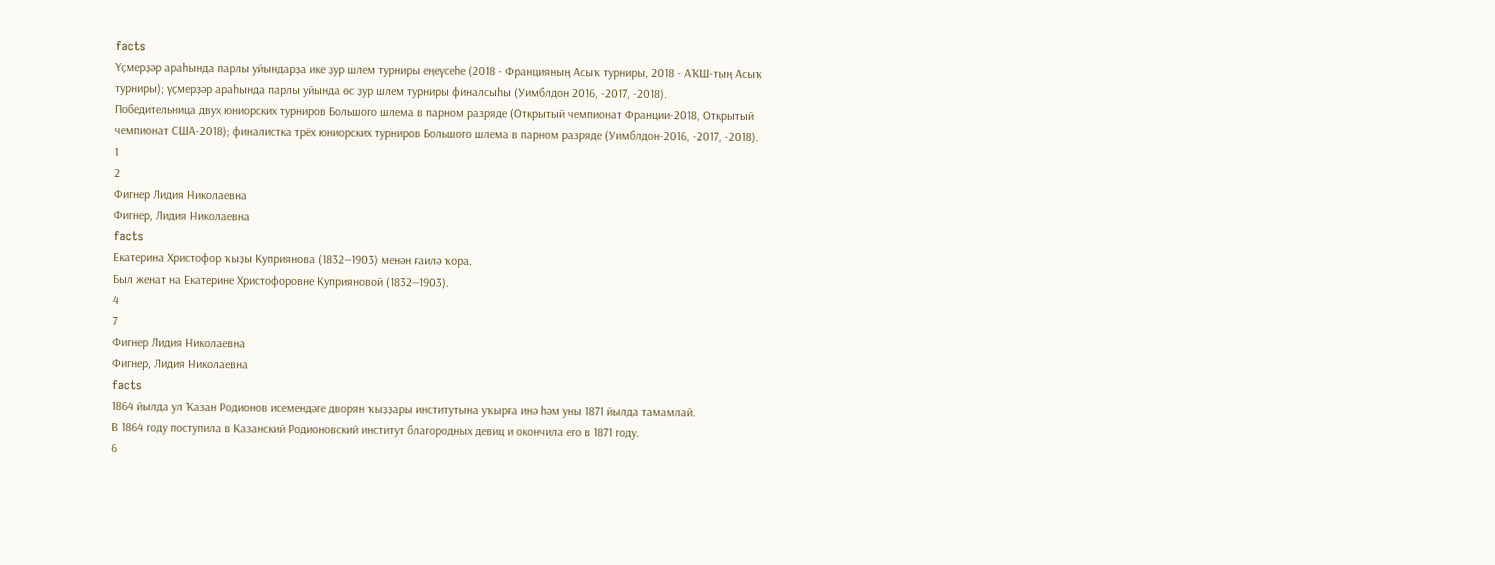facts
Үҫмерҙәр араһында парлы уйындарҙа ике ҙур шлем турниры еңеүсеһе (2018 - Францияның Асыҡ турниры, 2018 - АҠШ-тың Асыҡ турниры); үҫмерҙәр араһында парлы уйында өс ҙур шлем турниры финалсыһы (Уимблдон 2016, -2017, -2018).
Победительница двух юниорских турниров Большого шлема в парном разряде (Открытый чемпионат Франции-2018, Открытый чемпионат США-2018); финалистка трёх юниорских турниров Большого шлема в парном разряде (Уимблдон-2016, -2017, -2018).
1
2
Фигнер Лидия Николаевна
Фигнер, Лидия Николаевна
facts
Екатерина Христофор ҡыҙы Куприянова (1832—1903) менән ғаилә ҡора.
Был женат на Екатерине Христофоровне Куприяновой (1832—1903).
4
7
Фигнер Лидия Николаевна
Фигнер, Лидия Николаевна
facts
1864 йылда ул Ҡазан Родионов исемендәге дворян ҡыҙҙары институтына уҡырға инә һәм уны 1871 йылда тамамлай.
В 1864 году поступила в Казанский Родионовский институт благородных девиц и окончила его в 1871 году.
6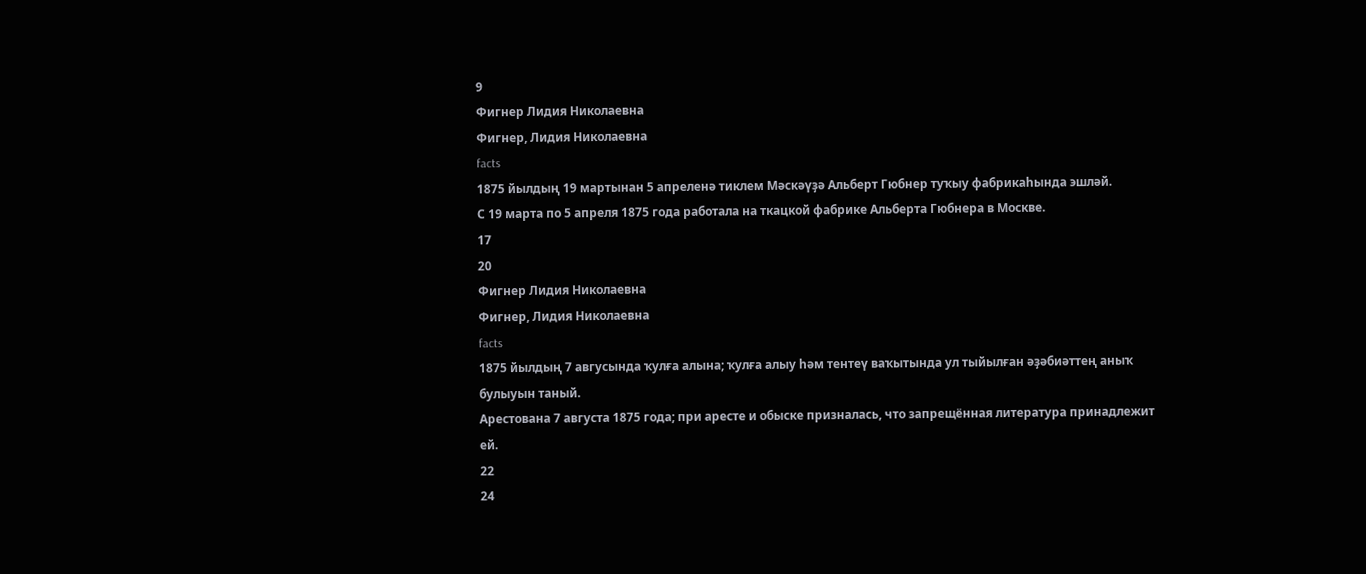9
Фигнер Лидия Николаевна
Фигнер, Лидия Николаевна
facts
1875 йылдың 19 мартынан 5 апреленә тиклем Мәскәүҙә Альберт Гюбнер туҡыу фабрикаһында эшләй.
С 19 марта по 5 апреля 1875 года работала на ткацкой фабрике Альберта Гюбнера в Москве.
17
20
Фигнер Лидия Николаевна
Фигнер, Лидия Николаевна
facts
1875 йылдың 7 авгусында ҡулға алына; ҡулға алыу һәм тентеү ваҡытында ул тыйылған әҙәбиәттең аныҡ булыуын таный.
Арестована 7 августа 1875 года; при аресте и обыске призналась, что запрещённая литература принадлежит ей.
22
24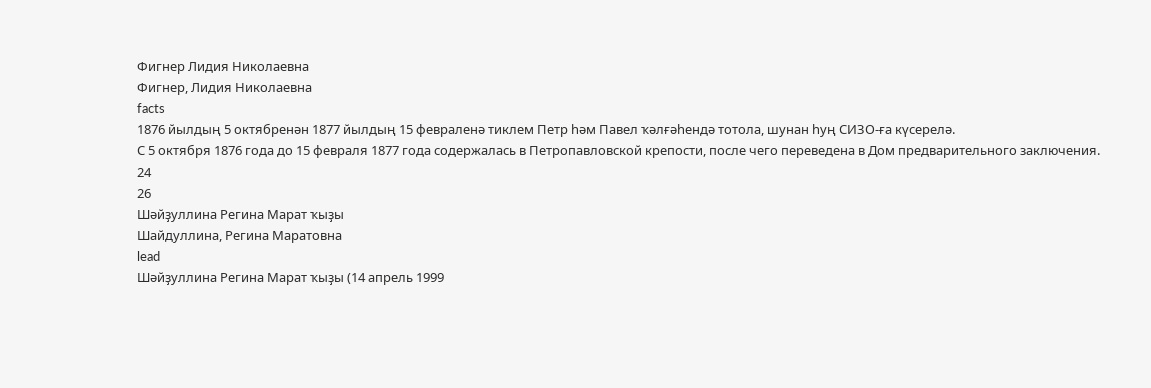Фигнер Лидия Николаевна
Фигнер, Лидия Николаевна
facts
1876 йылдың 5 октябренән 1877 йылдың 15 февраленә тиклем Петр һәм Павел ҡәлғәһендә тотола, шунан һуң СИЗО-ға күсерелә.
С 5 октября 1876 года до 15 февраля 1877 года содержалась в Петропавловской крепости, после чего переведена в Дом предварительного заключения.
24
26
Шәйҙуллина Регина Марат ҡыҙы
Шайдуллина, Регина Маратовна
lead
Шәйҙуллина Регина Марат ҡыҙы (14 апрель 1999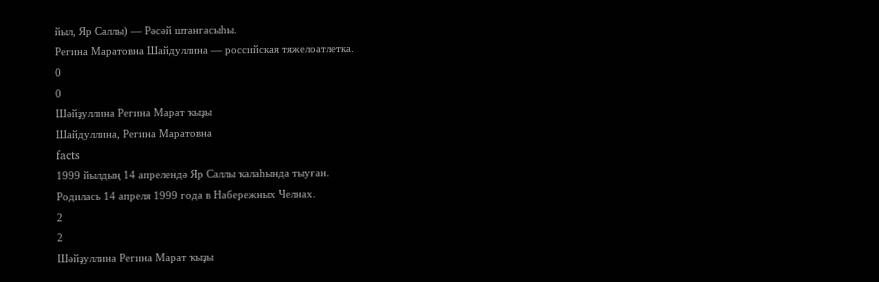йыл, Яр Саллы) — Рәсәй штангасыһы.
Регина Маратовна Шайдуллина — российская тяжелоатлетка.
0
0
Шәйҙуллина Регина Марат ҡыҙы
Шайдуллина, Регина Маратовна
facts
1999 йылдың 14 апрелендә Яр Саллы ҡалаһында тыуған.
Родилась 14 апреля 1999 года в Набережных Челнах.
2
2
Шәйҙуллина Регина Марат ҡыҙы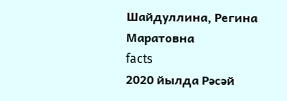Шайдуллина, Регина Маратовна
facts
2020 йылда Рәсәй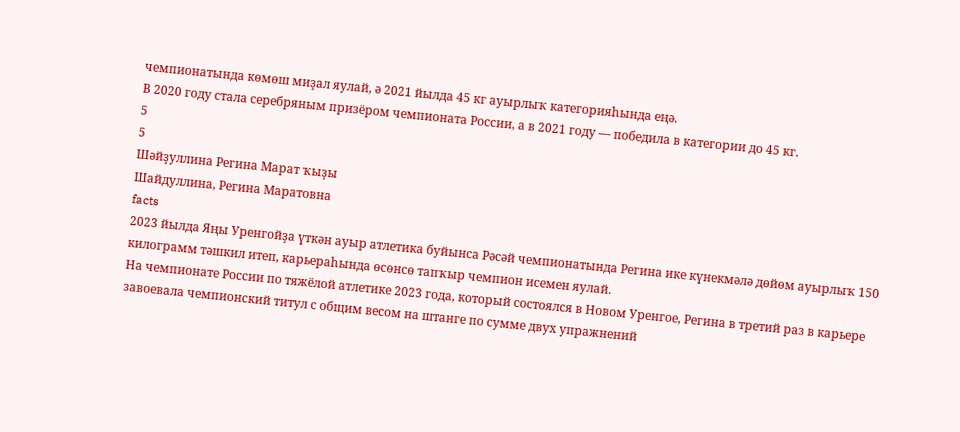чемпионатында көмөш миҙал яулай, ә 2021 йылда 45 кг ауырлыҡ категорияһында еңә.
В 2020 году стала серебряным призёром чемпионата России, а в 2021 году — победила в категории до 45 кг.
5
5
Шәйҙуллина Регина Марат ҡыҙы
Шайдуллина, Регина Маратовна
facts
2023 йылда Яңы Уренгойҙа үткән ауыр атлетика буйынса Рәсәй чемпионатында Регина ике күнекмәлә дөйөм ауырлыҡ 150 килограмм тәшкил итеп, карьераһында өсөнсө тапҡыр чемпион исемен яулай.
На чемпионате России по тяжёлой атлетике 2023 года, который состоялся в Новом Уренгое, Регина в третий раз в карьере завоевала чемпионский титул с общим весом на штанге по сумме двух упражнений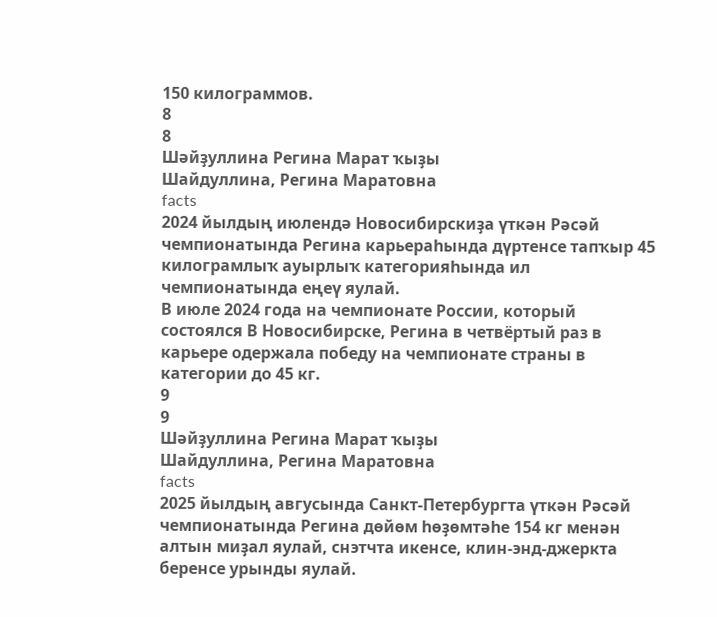150 килограммов.
8
8
Шәйҙуллина Регина Марат ҡыҙы
Шайдуллина, Регина Маратовна
facts
2024 йылдың июлендә Новосибирскиҙа үткән Рәсәй чемпионатында Регина карьераһында дүртенсе тапҡыр 45 килограмлыҡ ауырлыҡ категорияһында ил чемпионатында еңеү яулай.
В июле 2024 года на чемпионате России, который состоялся В Новосибирске, Регина в четвёртый раз в карьере одержала победу на чемпионате страны в категории до 45 кг.
9
9
Шәйҙуллина Регина Марат ҡыҙы
Шайдуллина, Регина Маратовна
facts
2025 йылдың авгусында Санкт-Петербургта үткән Рәсәй чемпионатында Регина дөйөм һөҙөмтәһе 154 кг менән алтын миҙал яулай, снэтчта икенсе, клин-энд-джеркта беренсе урынды яулай.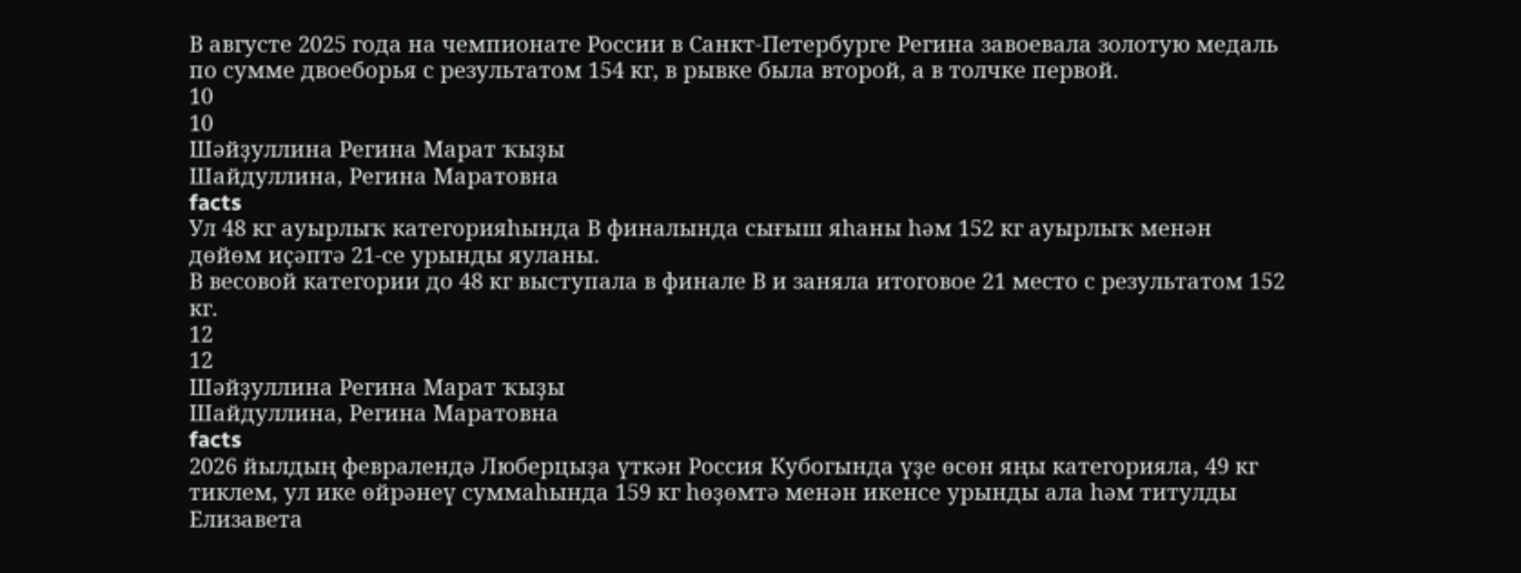В августе 2025 года на чемпионате России в Санкт-Петербурге Регина завоевала золотую медаль по сумме двоеборья с результатом 154 кг, в рывке была второй, а в толчке первой.
10
10
Шәйҙуллина Регина Марат ҡыҙы
Шайдуллина, Регина Маратовна
facts
Ул 48 кг ауырлыҡ категорияһында В финалында сығыш яһаны һәм 152 кг ауырлыҡ менән дөйөм иҫәптә 21-се урынды яуланы.
В весовой категории до 48 кг выступала в финале В и заняла итоговое 21 место с результатом 152 кг.
12
12
Шәйҙуллина Регина Марат ҡыҙы
Шайдуллина, Регина Маратовна
facts
2026 йылдың февралендә Люберцыҙа үткән Россия Кубогында үҙе өсөн яңы категорияла, 49 кг тиклем, ул ике өйрәнеү суммаһында 159 кг һөҙөмтә менән икенсе урынды ала һәм титулды Елизавета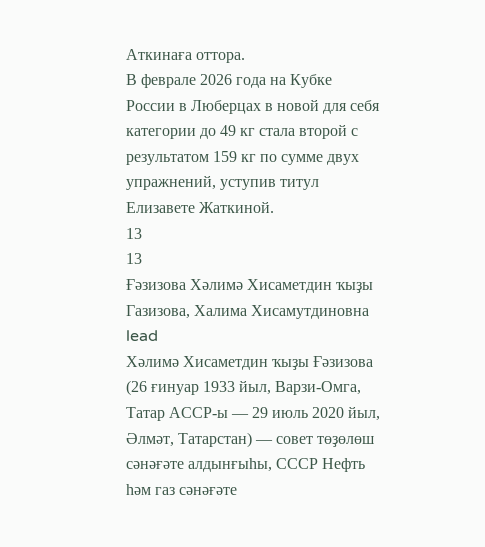Аткинаға оттора.
В феврале 2026 года на Кубке России в Люберцах в новой для себя категории до 49 кг стала второй с результатом 159 кг по сумме двух упражнений, уступив титул Елизавете Жаткиной.
13
13
Ғәзизова Хәлимә Хисаметдин ҡыҙы
Газизова, Халима Хисамутдиновна
lead
Хәлимә Хисаметдин ҡыҙы Ғәзизова (26 ғинуар 1933 йыл, Варзи-Омга, Татар АССР-ы — 29 июль 2020 йыл, Әлмәт, Татарстан) — совет төҙөлөш сәнәғәте алдынғыһы, СССР Нефть һәм газ сәнәғәте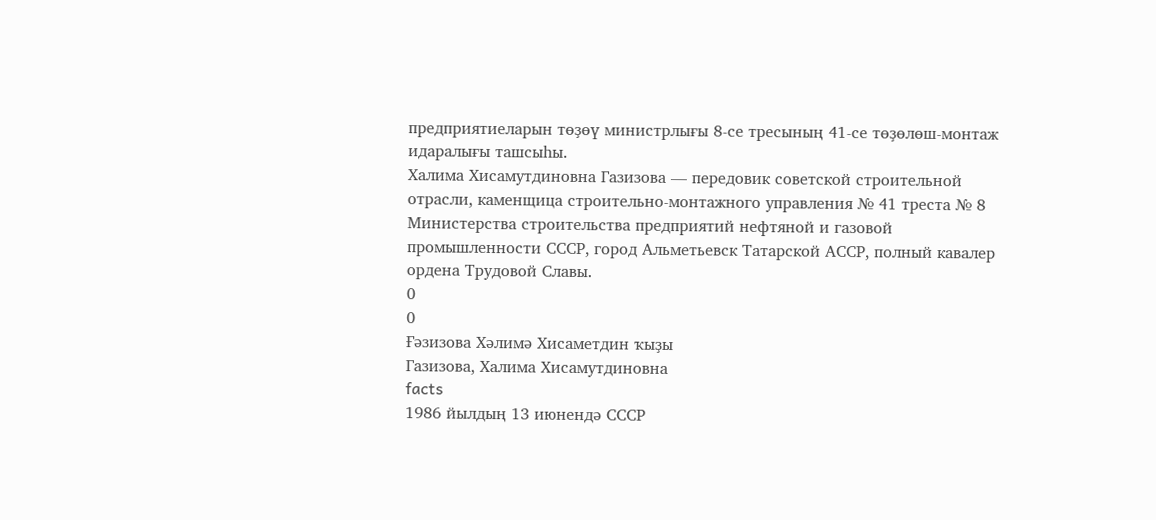предприятиеларын төҙөү министрлығы 8-се тресының 41-се төҙөлөш-монтаж идаралығы ташсыһы.
Халима Хисамутдиновна Газизова — передовик советской строительной отрасли, каменщица строительно-монтажного управления № 41 треста № 8 Министерства строительства предприятий нефтяной и газовой промышленности СССР, город Альметьевск Татарской АССР, полный кавалер ордена Трудовой Славы.
0
0
Ғәзизова Хәлимә Хисаметдин ҡыҙы
Газизова, Халима Хисамутдиновна
facts
1986 йылдың 13 июнендә СССР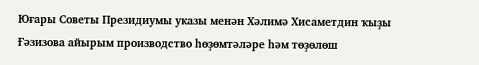Юғары Советы Президиумы указы менән Хәлимә Хисаметдин ҡыҙы Ғәзизова айырым производство һөҙөмтәләре һәм төҙөлөш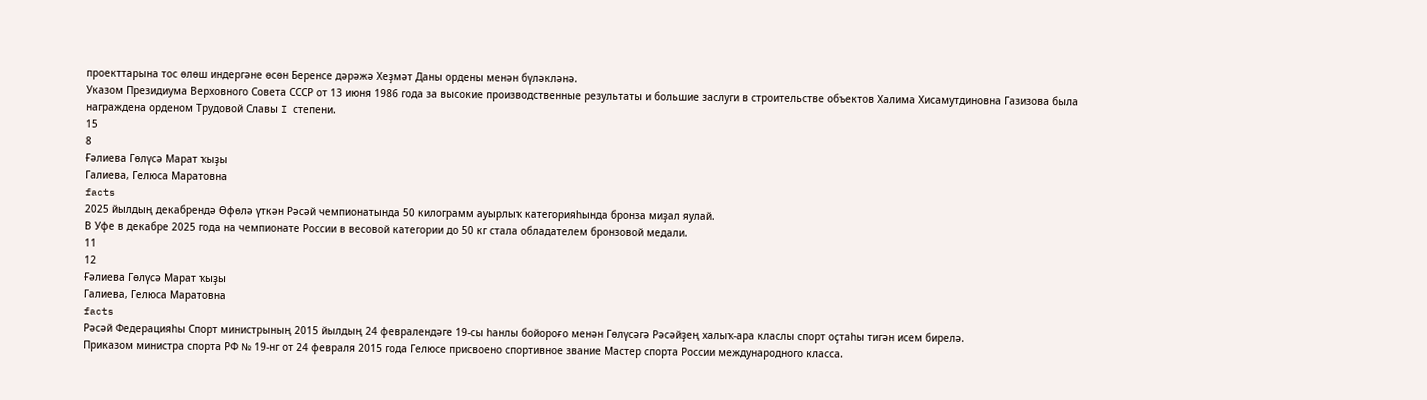проекттарына тос өлөш индергәне өсөн Беренсе дәрәжә Хеҙмәт Даны ордены менән бүләкләнә.
Указом Президиума Верховного Совета СССР от 13 июня 1986 года за высокие производственные результаты и большие заслуги в строительстве объектов Халима Хисамутдиновна Газизова была награждена орденом Трудовой Славы I степени.
15
8
Ғәлиева Гөлүсә Марат ҡыҙы
Галиева, Гелюса Маратовна
facts
2025 йылдың декабрендә Өфөлә үткән Рәсәй чемпионатында 50 килограмм ауырлыҡ категорияһында бронза миҙал яулай.
В Уфе в декабре 2025 года на чемпионате России в весовой категории до 50 кг стала обладателем бронзовой медали.
11
12
Ғәлиева Гөлүсә Марат ҡыҙы
Галиева, Гелюса Маратовна
facts
Рәсәй Федерацияһы Спорт министрының 2015 йылдың 24 февралендәге 19-сы һанлы бойороғо менән Гөлүсәгә Рәсәйҙең халыҡ-ара класлы спорт оҫтаһы тигән исем бирелә.
Приказом министра спорта РФ № 19-нг от 24 февраля 2015 года Гелюсе присвоено спортивное звание Мастер спорта России международного класса.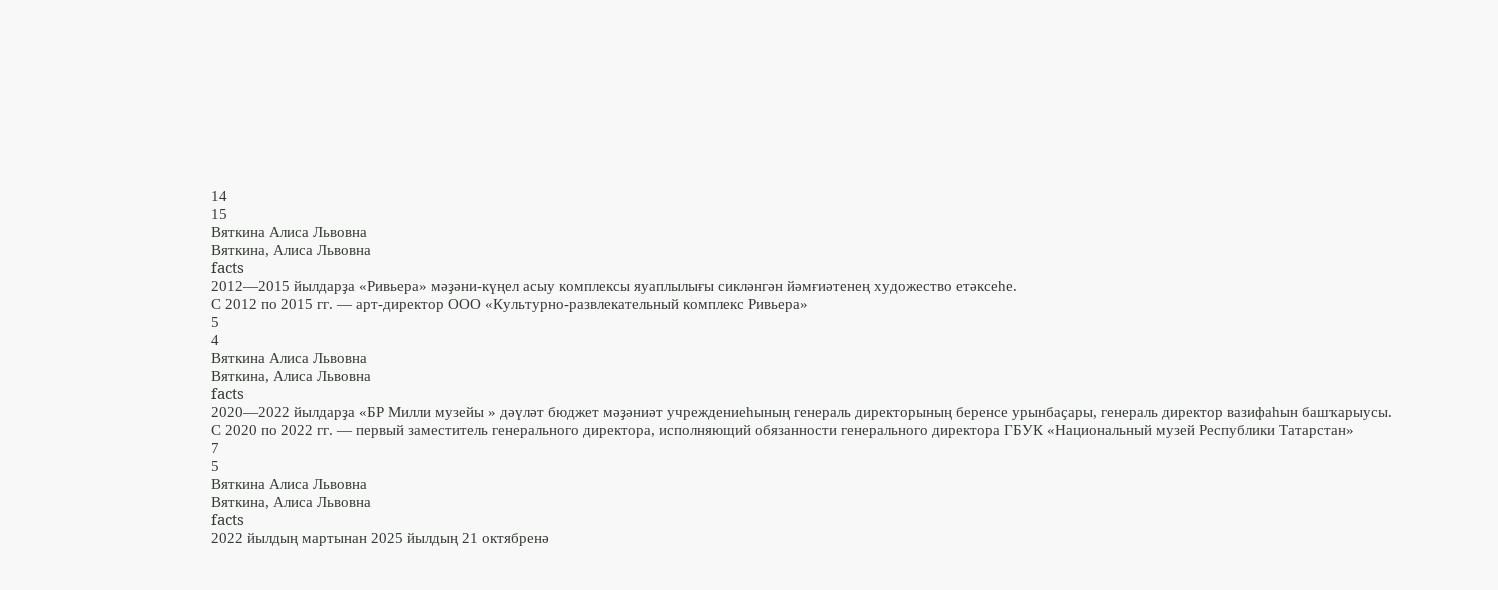14
15
Вяткина Алиса Львовна
Вяткина, Алиса Львовна
facts
2012—2015 йылдарҙа «Ривьера» мәҙәни-күңел асыу комплексы яуаплылығы сикләнгән йәмғиәтенең художество етәксеһе.
С 2012 по 2015 гг. — арт-директор ООО «Культурно-развлекательный комплекс Ривьера»
5
4
Вяткина Алиса Львовна
Вяткина, Алиса Львовна
facts
2020—2022 йылдарҙа «БР Милли музейы » дәүләт бюджет мәҙәниәт учреждениеһының генераль директорының беренсе урынбаҫары, генераль директор вазифаһын башҡарыусы.
С 2020 по 2022 гг. — первый заместитель генерального директора, исполняющий обязанности генерального директора ГБУК «Национальный музей Республики Татарстан»
7
5
Вяткина Алиса Львовна
Вяткина, Алиса Львовна
facts
2022 йылдың мартынан 2025 йылдың 21 октябренә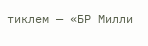тиклем — «БР Милли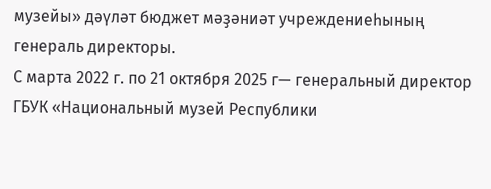музейы» дәүләт бюджет мәҙәниәт учреждениеһының генераль директоры.
С марта 2022 г. по 21 октября 2025 г— генеральный директор ГБУК «Национальный музей Республики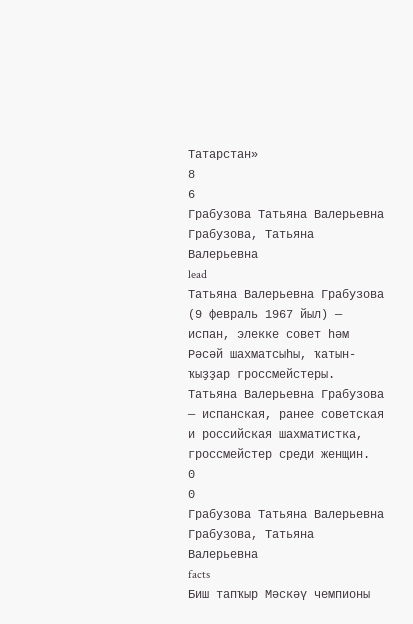Татарстан»
8
6
Грабузова Татьяна Валерьевна
Грабузова, Татьяна Валерьевна
lead
Татьяна Валерьевна Грабузова (9 февраль 1967 йыл) — испан, элекке совет һәм Рәсәй шахматсыһы, ҡатын-ҡыҙҙар гроссмейстеры.
Татьяна Валерьевна Грабузова — испанская, ранее советская и российская шахматистка, гроссмейстер среди женщин.
0
0
Грабузова Татьяна Валерьевна
Грабузова, Татьяна Валерьевна
facts
Биш тапҡыр Мәскәү чемпионы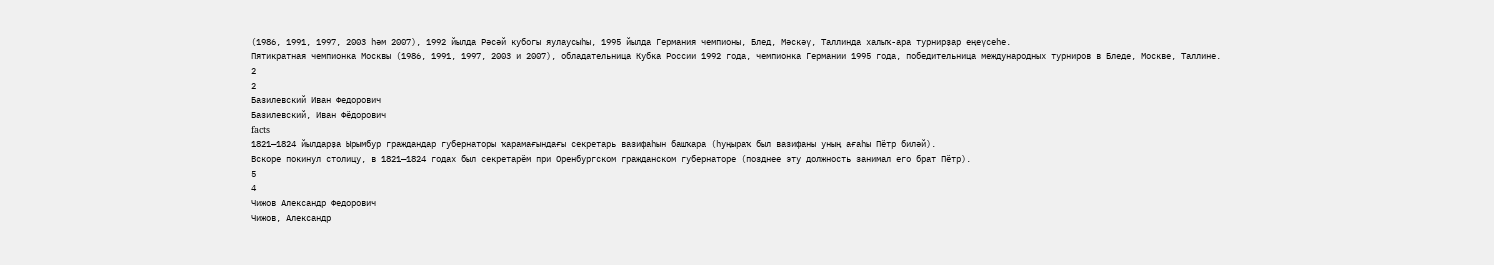(1986, 1991, 1997, 2003 һәм 2007), 1992 йылда Рәсәй кубогы яулаусыһы, 1995 йылда Германия чемпионы, Блед, Мәскәү, Таллинда халыҡ-ара турнирҙар еңеүсеһе.
Пятикратная чемпионка Москвы (1986, 1991, 1997, 2003 и 2007), обладательница Кубка России 1992 года, чемпионка Германии 1995 года, победительница международных турниров в Бледе, Москве, Таллине.
2
2
Базилевский Иван Федорович
Базилевский, Иван Фёдорович
facts
1821—1824 йылдарҙа Ырымбур граждандар губернаторы ҡарамағындағы секретарь вазифаһын башҡара (һуңыраҡ был вазифаны уның ағаһы Пётр биләй).
Вскоре покинул столицу, в 1821—1824 годах был секретарём при Оренбургском гражданском губернаторе (позднее эту должность занимал его брат Пётр).
5
4
Чижов Александр Федорович
Чижов, Александр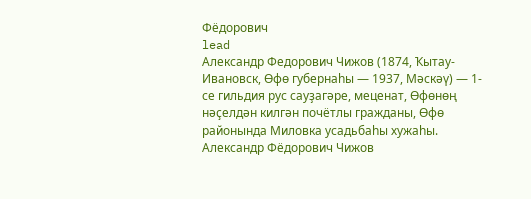Фёдорович
lead
Александр Федорович Чижов (1874, Ҡытау-Ивановск, Өфө губернаһы — 1937, Мәскәү) — 1-се гильдия рус сауҙагәре, меценат, Өфөнөң нәҫелдән килгән почётлы гражданы, Өфө районында Миловка усадьбаһы хужаһы.
Александр Фёдорович Чижов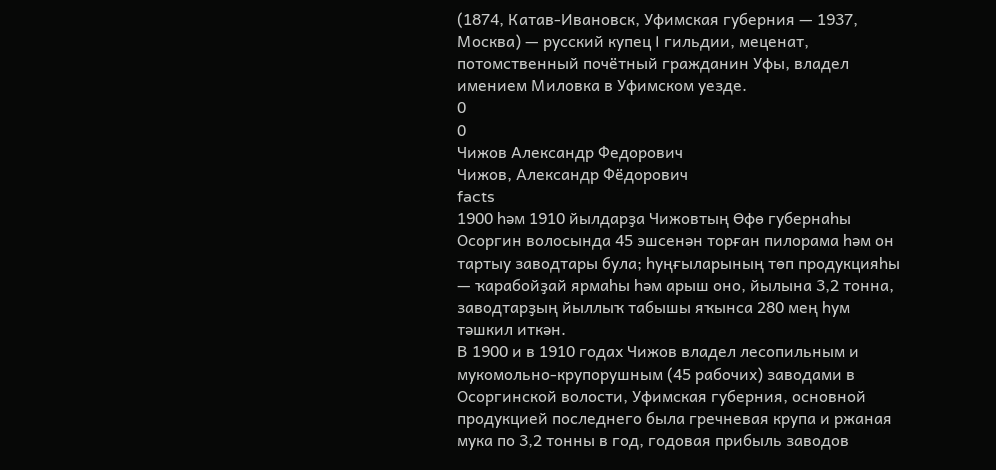(1874, Катав-Ивановск, Уфимская губерния — 1937, Москва) — русский купец I гильдии, меценат, потомственный почётный гражданин Уфы, владел имением Миловка в Уфимском уезде.
0
0
Чижов Александр Федорович
Чижов, Александр Фёдорович
facts
1900 һәм 1910 йылдарҙа Чижовтың Өфө губернаһы Осоргин волосында 45 эшсенән торған пилорама һәм он тартыу заводтары була; һуңғыларының төп продукцияһы — ҡарабойҙай ярмаһы һәм арыш оно, йылына 3,2 тонна, заводтарҙың йыллыҡ табышы яҡынса 280 мең һум тәшкил иткән.
В 1900 и в 1910 годах Чижов владел лесопильным и мукомольно-крупорушным (45 рабочих) заводами в Осоргинской волости, Уфимская губерния, основной продукцией последнего была гречневая крупа и ржаная мука по 3,2 тонны в год, годовая прибыль заводов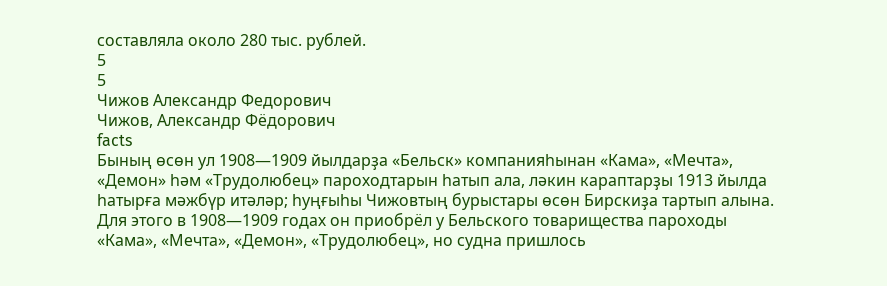составляла около 280 тыс. рублей.
5
5
Чижов Александр Федорович
Чижов, Александр Фёдорович
facts
Бының өсөн ул 1908—1909 йылдарҙа «Бельск» компанияһынан «Кама», «Мечта», «Демон» һәм «Трудолюбец» пароходтарын һатып ала, ләкин караптарҙы 1913 йылда һатырға мәжбүр итәләр; һуңғыһы Чижовтың бурыстары өсөн Бирскиҙа тартып алына.
Для этого в 1908—1909 годах он приобрёл у Бельского товарищества пароходы «Кама», «Мечта», «Демон», «Трудолюбец», но судна пришлось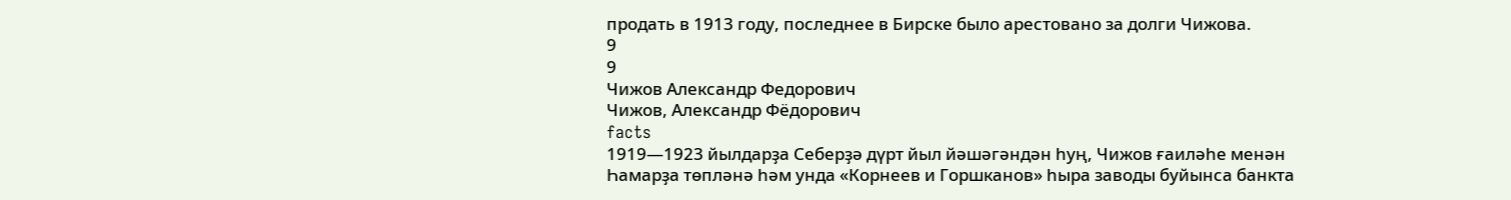продать в 1913 году, последнее в Бирске было арестовано за долги Чижова.
9
9
Чижов Александр Федорович
Чижов, Александр Фёдорович
facts
1919—1923 йылдарҙа Себерҙә дүрт йыл йәшәгәндән һуң, Чижов ғаиләһе менән Һамарҙа төпләнә һәм унда «Корнеев и Горшканов» һыра заводы буйынса банкта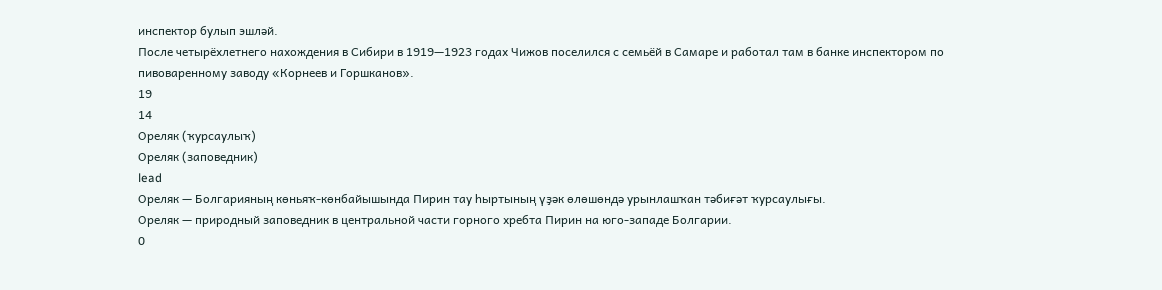инспектор булып эшләй.
После четырёхлетнего нахождения в Сибири в 1919—1923 годах Чижов поселился с семьёй в Самаре и работал там в банке инспектором по пивоваренному заводу «Корнеев и Горшканов».
19
14
Ореляк (ҡурсаулыҡ)
Ореляк (заповедник)
lead
Ореляк — Болгарияның көньяҡ-көнбайышында Пирин тау һыртының үҙәк өлөшөндә урынлашҡан тәбиғәт ҡурсаулығы.
Ореляк — природный заповедник в центральной части горного хребта Пирин на юго-западе Болгарии.
0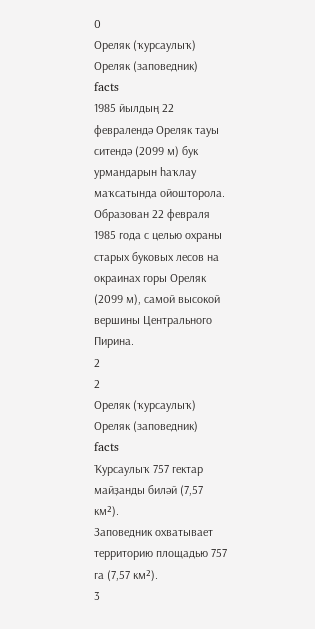0
Ореляк (ҡурсаулыҡ)
Ореляк (заповедник)
facts
1985 йылдың 22 февралендә Ореляк тауы ситендә (2099 м) бук урмандарын һаҡлау маҡсатында ойошторола.
Образован 22 февраля 1985 года с целью охраны старых буковых лесов на окраинах горы Ореляк (2099 м), самой высокой вершины Центрального Пирина.
2
2
Ореляк (ҡурсаулыҡ)
Ореляк (заповедник)
facts
Ҡурсаулыҡ 757 гектар майҙанды биләй (7,57 км²).
Заповедник охватывает территорию площадью 757 га (7,57 км²).
3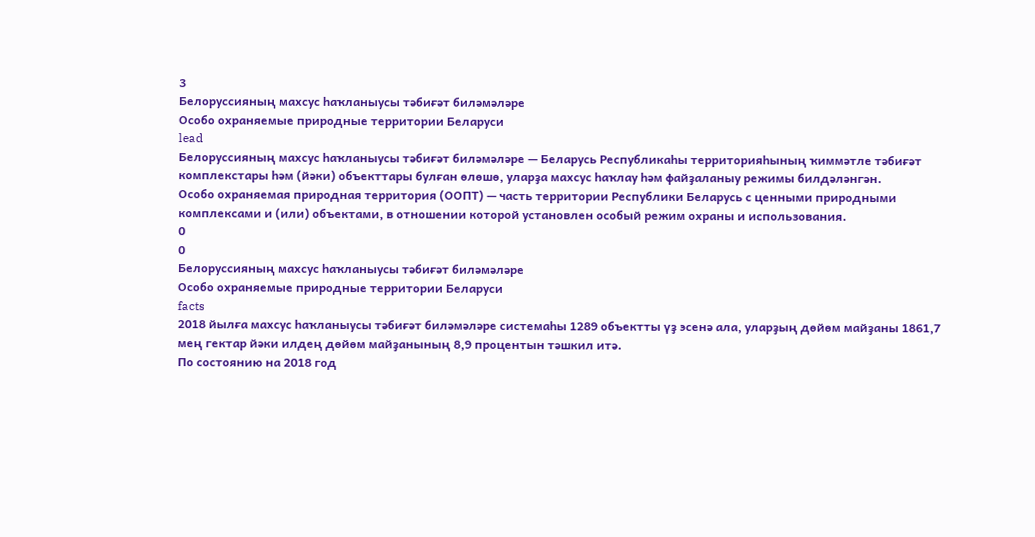3
Белоруссияның махсус һаҡланыусы тәбиғәт биләмәләре
Особо охраняемые природные территории Беларуси
lead
Белоруссияның махсус һаҡланыусы тәбиғәт биләмәләре — Беларусь Республикаһы территорияһының ҡиммәтле тәбиғәт комплекстары һәм (йәки) объекттары булған өлөшө, уларҙа махсус һаҡлау һәм файҙаланыу режимы билдәләнгән.
Особо охраняемая природная территория (ООПТ) — часть территории Республики Беларусь с ценными природными комплексами и (или) объектами, в отношении которой установлен особый режим охраны и использования.
0
0
Белоруссияның махсус һаҡланыусы тәбиғәт биләмәләре
Особо охраняемые природные территории Беларуси
facts
2018 йылға махсус һаҡланыусы тәбиғәт биләмәләре системаһы 1289 объектты үҙ эсенә ала, уларҙың дөйөм майҙаны 1861,7 мең гектар йәки илдең дөйөм майҙанының 8,9 процентын тәшкил итә.
По состоянию на 2018 год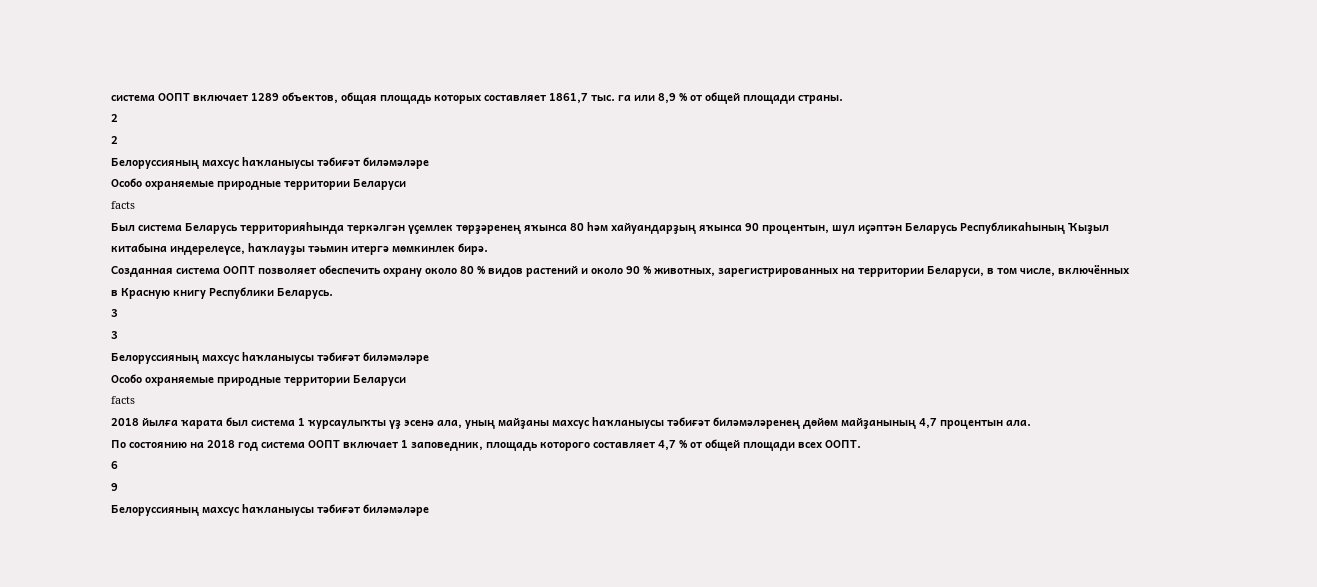система ООПТ включает 1289 объектов, общая площадь которых составляет 1861,7 тыс. га или 8,9 % от общей площади страны.
2
2
Белоруссияның махсус һаҡланыусы тәбиғәт биләмәләре
Особо охраняемые природные территории Беларуси
facts
Был система Беларусь территорияһында теркәлгән үҫемлек төрҙәренең яҡынса 80 һәм хайуандарҙың яҡынса 90 процентын, шул иҫәптән Беларусь Республикаһының Ҡыҙыл китабына индерелеүсе, һаҡлауҙы тәьмин итергә мөмкинлек бирә.
Созданная система ООПТ позволяет обеспечить охрану около 80 % видов растений и около 90 % животных, зарегистрированных на территории Беларуси, в том числе, включённых в Красную книгу Республики Беларусь.
3
3
Белоруссияның махсус һаҡланыусы тәбиғәт биләмәләре
Особо охраняемые природные территории Беларуси
facts
2018 йылға ҡарата был система 1 ҡурсаулыҡты үҙ эсенә ала, уның майҙаны махсус һаҡланыусы тәбиғәт биләмәләренең дөйөм майҙанының 4,7 процентын ала.
По состоянию на 2018 год система ООПТ включает 1 заповедник, площадь которого составляет 4,7 % от общей площади всех ООПТ.
6
9
Белоруссияның махсус һаҡланыусы тәбиғәт биләмәләре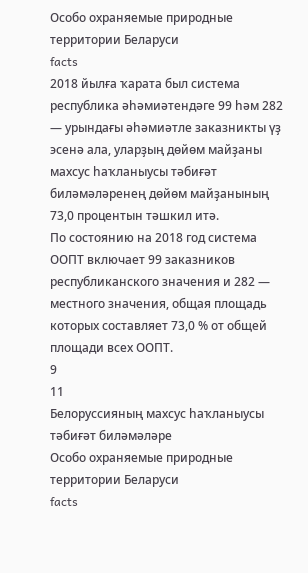Особо охраняемые природные территории Беларуси
facts
2018 йылға ҡарата был система республика әһәмиәтендәге 99 һәм 282 — урындағы әһәмиәтле заказникты үҙ эсенә ала, уларҙың дөйөм майҙаны махсус һаҡланыусы тәбиғәт биләмәләренең дөйөм майҙанының 73,0 процентын тәшкил итә.
По состоянию на 2018 год система ООПТ включает 99 заказников республиканского значения и 282 — местного значения, общая площадь которых составляет 73,0 % от общей площади всех ООПТ.
9
11
Белоруссияның махсус һаҡланыусы тәбиғәт биләмәләре
Особо охраняемые природные территории Беларуси
facts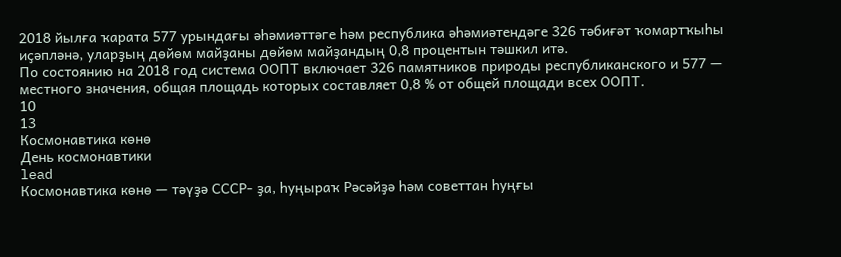2018 йылға ҡарата 577 урындағы әһәмиәттәге һәм республика әһәмиәтендәге 326 тәбиғәт ҡомартҡыһы иҫәпләнә, уларҙың дөйөм майҙаны дөйөм майҙандың 0,8 процентын тәшкил итә.
По состоянию на 2018 год система ООПТ включает 326 памятников природы республиканского и 577 — местного значения, общая площадь которых составляет 0,8 % от общей площади всех ООПТ.
10
13
Космонавтика көнө
День космонавтики
lead
Космонавтика көнө — тәүҙә СССР- ҙа, һуңыраҡ Рәсәйҙә һәм советтан һуңғы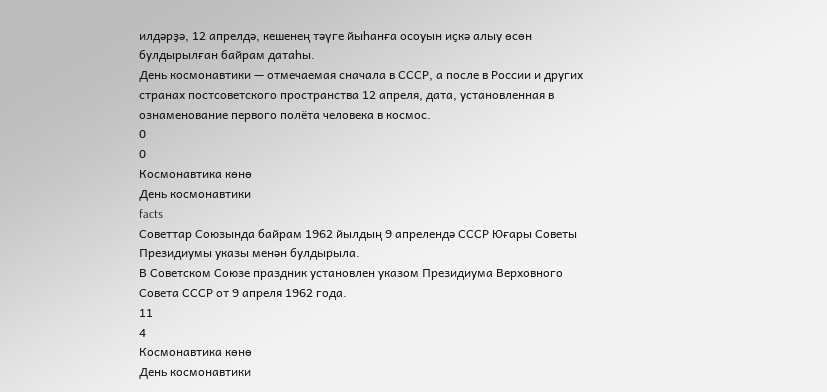илдәрҙә, 12 апрелдә, кешенең тәүге йыһанға осоуын иҫкә алыу өсөн булдырылған байрам датаһы.
День космонавтики — отмечаемая сначала в СССР, а после в России и других странах постсоветского пространства 12 апреля, дата, установленная в ознаменование первого полёта человека в космос.
0
0
Космонавтика көнө
День космонавтики
facts
Советтар Союзында байрам 1962 йылдың 9 апрелендә СССР Юғары Советы Президиумы указы менән булдырыла.
В Советском Союзе праздник установлен указом Президиума Верховного Совета СССР от 9 апреля 1962 года.
11
4
Космонавтика көнө
День космонавтики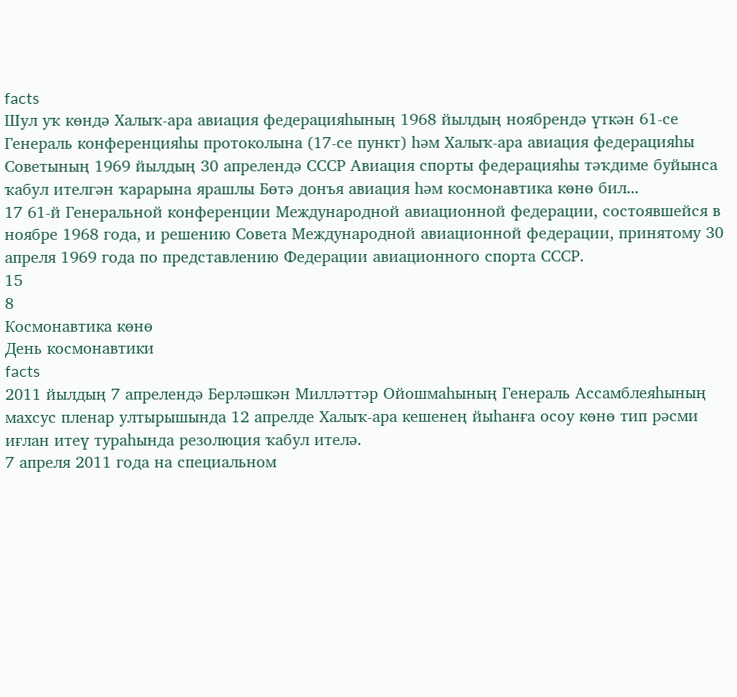facts
Шул уҡ көндә Халыҡ-ара авиация федерацияһының 1968 йылдың ноябрендә үткән 61-се Генераль конференцияһы протоколына (17-се пункт) һәм Халыҡ-ара авиация федерацияһы Советының 1969 йылдың 30 апрелендә СССР Авиация спорты федерацияһы тәҡдиме буйынса ҡабул ителгән ҡарарына ярашлы Бөтә донъя авиация һәм космонавтика көнө бил...
17 61-й Генеральной конференции Международной авиационной федерации, состоявшейся в ноябре 1968 года, и решению Совета Международной авиационной федерации, принятому 30 апреля 1969 года по представлению Федерации авиационного спорта СССР.
15
8
Космонавтика көнө
День космонавтики
facts
2011 йылдың 7 апрелендә Берләшкән Милләттәр Ойошмаһының Генераль Ассамблеяһының махсус пленар ултырышында 12 апрелде Халыҡ-ара кешенең йыһанға осоу көнө тип рәсми иғлан итеү тураһында резолюция ҡабул ителә.
7 апреля 2011 года на специальном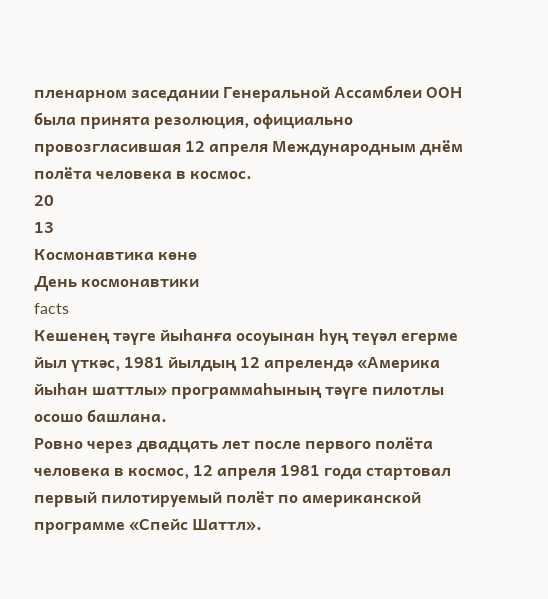пленарном заседании Генеральной Ассамблеи ООН была принята резолюция, официально провозгласившая 12 апреля Международным днём полёта человека в космос.
20
13
Космонавтика көнө
День космонавтики
facts
Кешенең тәүге йыһанға осоуынан һуң теүәл егерме йыл үткәс, 1981 йылдың 12 апрелендә «Америка йыһан шаттлы» программаһының тәүге пилотлы осошо башлана.
Ровно через двадцать лет после первого полёта человека в космос, 12 апреля 1981 года стартовал первый пилотируемый полёт по американской программе «Спейс Шаттл».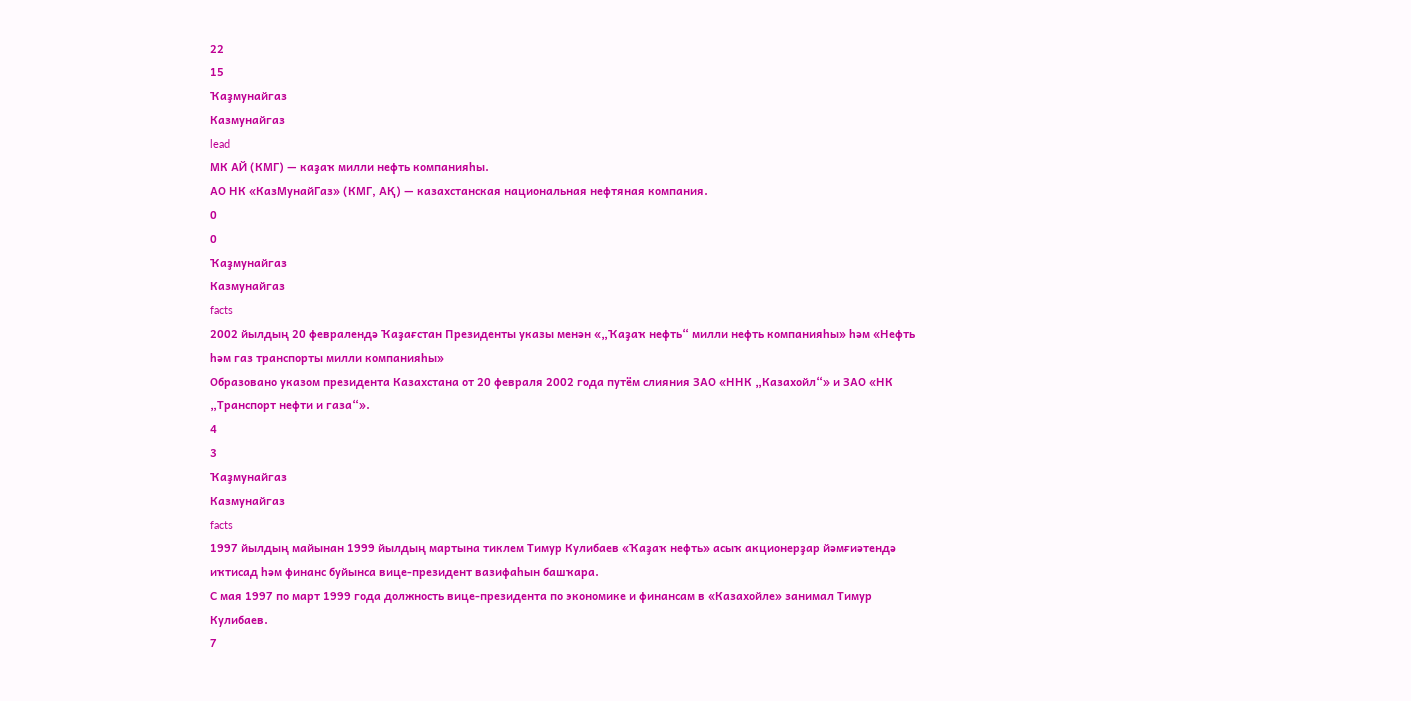22
15
Ҡаҙмунайгаз
Казмунайгаз
lead
МК АЙ (КМГ) — каҙаҡ милли нефть компанияһы.
АО НК «КазМунайГаз» (КМГ, АҚ) — казахстанская национальная нефтяная компания.
0
0
Ҡаҙмунайгаз
Казмунайгаз
facts
2002 йылдың 20 февралендә Ҡаҙағстан Президенты указы менән «„Ҡаҙаҡ нефть“ милли нефть компанияһы» һәм «Нефть һәм газ транспорты милли компанияһы»
Образовано указом президента Казахстана от 20 февраля 2002 года путём слияния ЗАО «ННК „Казахойл“» и ЗАО «НК „Транспорт нефти и газа“».
4
3
Ҡаҙмунайгаз
Казмунайгаз
facts
1997 йылдың майынан 1999 йылдың мартына тиклем Тимур Кулибаев «Ҡаҙаҡ нефть» асыҡ акционерҙар йәмғиәтендә иҡтисад һәм финанс буйынса вице-президент вазифаһын башҡара.
С мая 1997 по март 1999 года должность вице-президента по экономике и финансам в «Казахойле» занимал Тимур Кулибаев.
7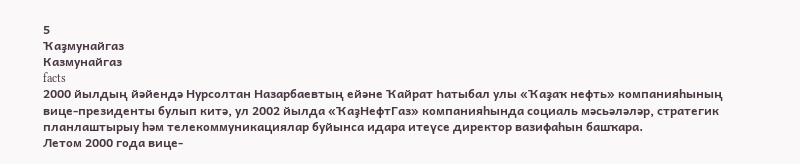5
Ҡаҙмунайгаз
Казмунайгаз
facts
2000 йылдың йәйендә Нурсолтан Назарбаевтың ейәне Ҡайрат Һатыбал улы «Ҡаҙаҡ нефть» компанияһының вице-президенты булып китә, ул 2002 йылда «ҠаҙНефтГаз» компанияһында социаль мәсьәләләр, стратегик планлаштырыу һәм телекоммуникациялар буйынса идара итеүсе директор вазифаһын башҡара.
Летом 2000 года вице-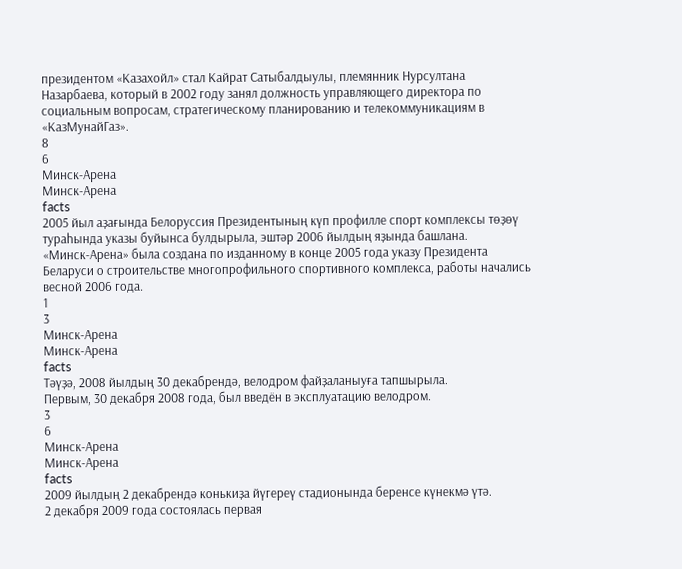президентом «Казахойл» стал Кайрат Сатыбалдыулы, племянник Нурсултана Назарбаева, который в 2002 году занял должность управляющего директора по социальным вопросам, стратегическому планированию и телекоммуникациям в «КазМунайГаз».
8
6
Минск-Арена
Минск-Арена
facts
2005 йыл аҙағында Белоруссия Президентының күп профилле спорт комплексы төҙөү тураһында указы буйынса булдырыла, эштәр 2006 йылдың яҙында башлана.
«Минск-Арена» была создана по изданному в конце 2005 года указу Президента Беларуси о строительстве многопрофильного спортивного комплекса, работы начались весной 2006 года.
1
3
Минск-Арена
Минск-Арена
facts
Тәүҙә, 2008 йылдың 30 декабрендә, велодром файҙаланыуға тапшырыла.
Первым, 30 декабря 2008 года, был введён в эксплуатацию велодром.
3
6
Минск-Арена
Минск-Арена
facts
2009 йылдың 2 декабрендә конькиҙа йүгереү стадионында беренсе күнекмә үтә.
2 декабря 2009 года состоялась первая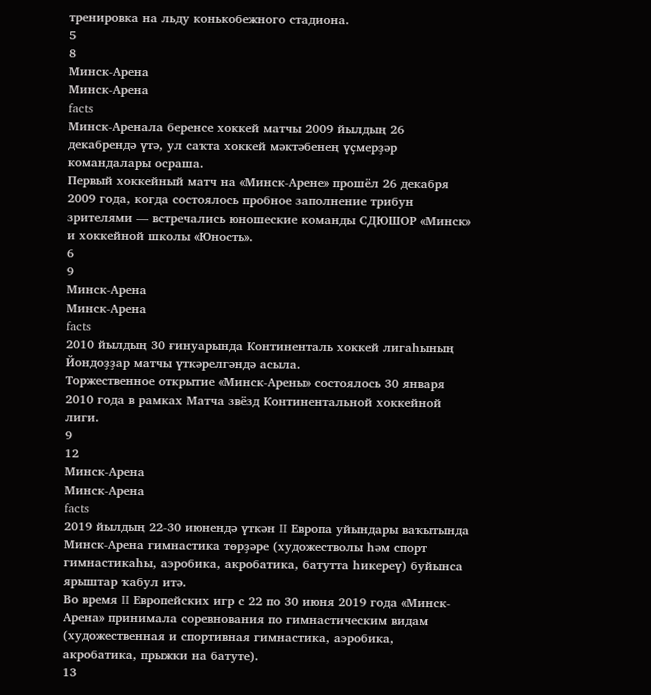тренировка на льду конькобежного стадиона.
5
8
Минск-Арена
Минск-Арена
facts
Минск-Аренала беренсе хоккей матчы 2009 йылдың 26 декабрендә үтә, ул саҡта хоккей мәктәбенең үҫмерҙәр командалары осраша.
Первый хоккейный матч на «Минск-Арене» прошёл 26 декабря 2009 года, когда состоялось пробное заполнение трибун зрителями — встречались юношеские команды СДЮШОР «Минск» и хоккейной школы «Юность».
6
9
Минск-Арена
Минск-Арена
facts
2010 йылдың 30 ғинуарында Континенталь хоккей лигаһының Йондоҙҙар матчы үткәрелгәндә асыла.
Торжественное открытие «Минск-Арены» состоялось 30 января 2010 года в рамках Матча звёзд Континентальной хоккейной лиги.
9
12
Минск-Арена
Минск-Арена
facts
2019 йылдың 22-30 июнендә үткән II Европа уйындары ваҡытында Минск-Арена гимнастика төрҙәре (художестволы һәм спорт гимнастикаһы, аэробика, акробатика, батутта һикереү) буйынса ярыштар ҡабул итә.
Во время II Европейских игр с 22 по 30 июня 2019 года «Минск-Арена» принимала соревнования по гимнастическим видам (художественная и спортивная гимнастика, аэробика, акробатика, прыжки на батуте).
13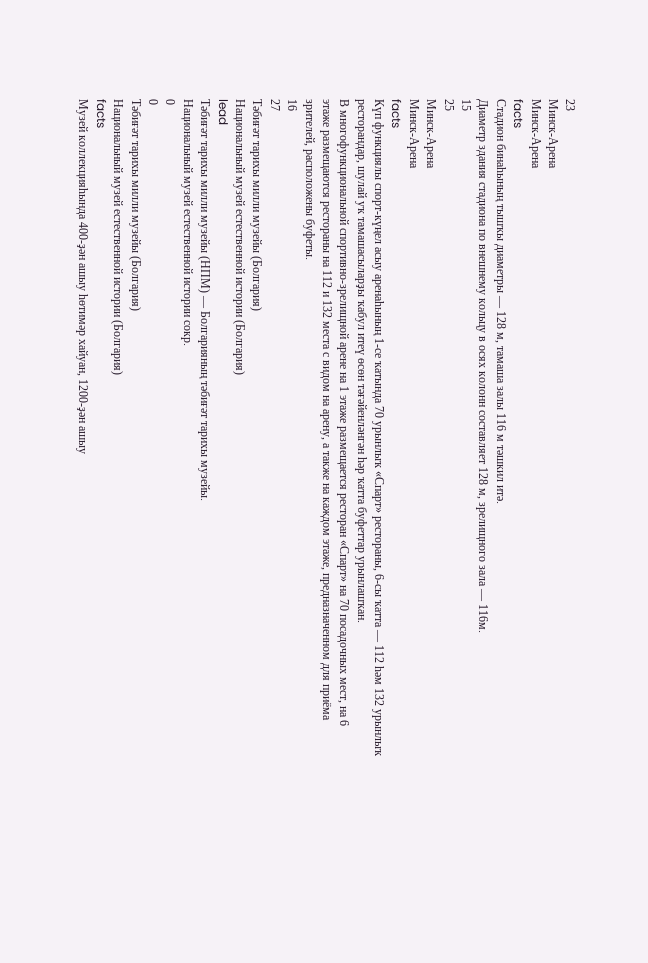23
Минск-Арена
Минск-Арена
facts
Стадион бинаһының тышҡы диаметры — 128 м, тамаша залы 116 м тәшкил итә.
Диаметр здания стадиона по внешнему кольцу в осях колонн составляет 128 м, зрелищного зала — 116м.
15
25
Минск-Арена
Минск-Арена
facts
Күп функциялы спорт-күңел асыу аренаһының 1-се ҡатында 70 урынлыҡ «Спарт» рестораны, 6-сы ҡатта — 112 һәм 132 урынлыҡ ресторандар, шулай уҡ тамашасыларҙы ҡабул итеү өсөн тәғәйенләнгән һәр ҡатта буфеттар урынлашҡан.
В многофункциональной спортивно-зрелищной арене на 1 этаже размещается ресторан «Спарт» на 70 посадочных мест, на 6 этаже размещаются рестораны на 112 и 132 места с видом на арену, а также на каждом этаже, предназначенном для приёма зрителей, расположены буфеты.
16
27
Тәбиғәт тарихы милли музейы (Болгария)
Национальный музей естественной истории (Болгария)
lead
Тәбиғәт тарихы милли музейы (НПМ) — Болгарияның тәбиғәт тарихы музейы.
Национальный музей естественной истории сокр.
0
0
Тәбиғәт тарихы милли музейы (Болгария)
Национальный музей естественной истории (Болгария)
facts
Музей коллекцияһында 400-ҙән ашыу һөтимәр хайуан, 1200-ҙән ашыу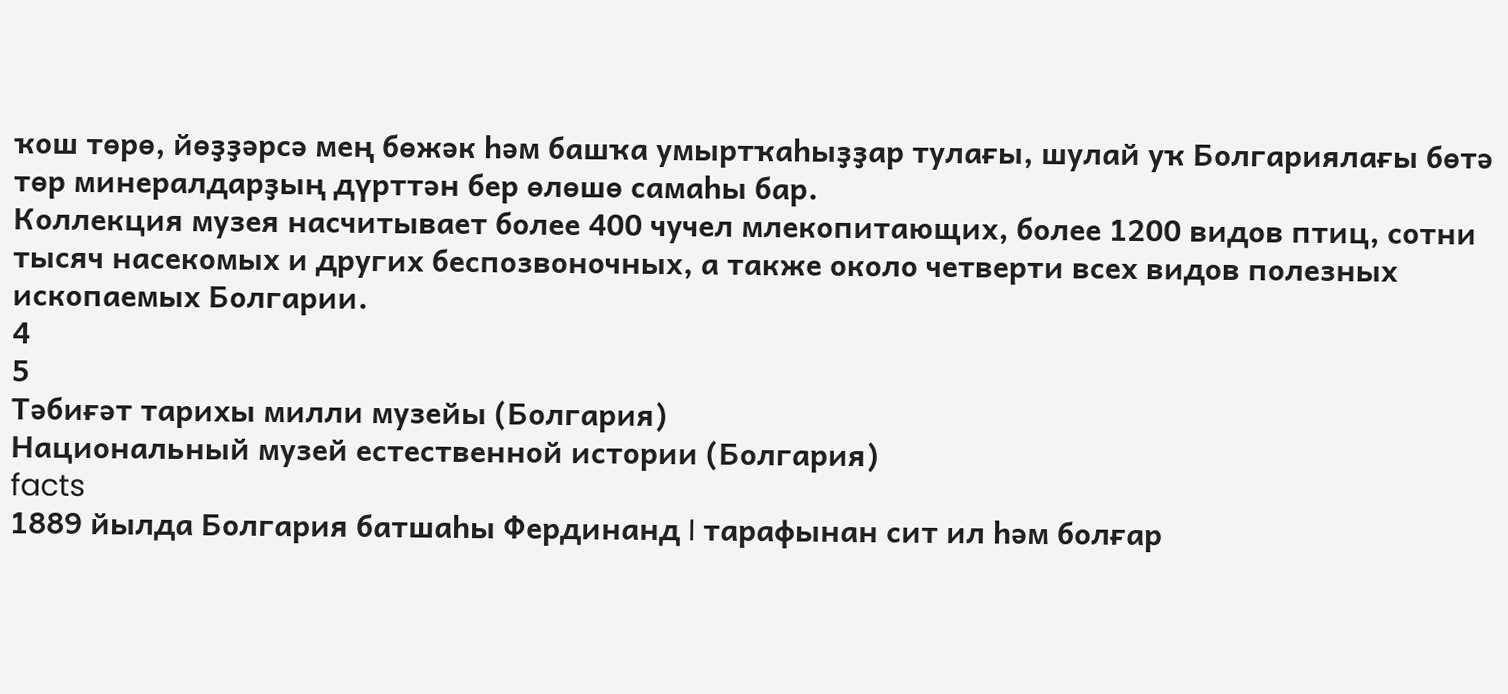ҡош төрө, йөҙҙәрсә мең бөжәк һәм башҡа умыртҡаһыҙҙар тулағы, шулай уҡ Болгариялағы бөтә төр минералдарҙың дүрттән бер өлөшө самаһы бар.
Коллекция музея насчитывает более 400 чучел млекопитающих, более 1200 видов птиц, сотни тысяч насекомых и других беспозвоночных, а также около четверти всех видов полезных ископаемых Болгарии.
4
5
Тәбиғәт тарихы милли музейы (Болгария)
Национальный музей естественной истории (Болгария)
facts
1889 йылда Болгария батшаһы Фердинанд I тарафынан сит ил һәм болғар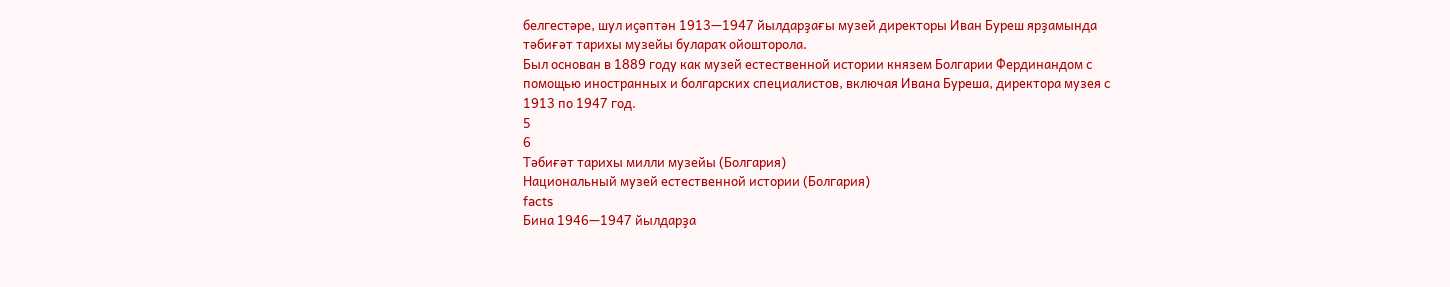белгестәре, шул иҫәптән 1913—1947 йылдарҙағы музей директоры Иван Буреш ярҙамында тәбиғәт тарихы музейы булараҡ ойошторола.
Был основан в 1889 году как музей естественной истории князем Болгарии Фердинандом с помощью иностранных и болгарских специалистов, включая Ивана Буреша, директора музея с 1913 по 1947 год.
5
6
Тәбиғәт тарихы милли музейы (Болгария)
Национальный музей естественной истории (Болгария)
facts
Бина 1946—1947 йылдарҙа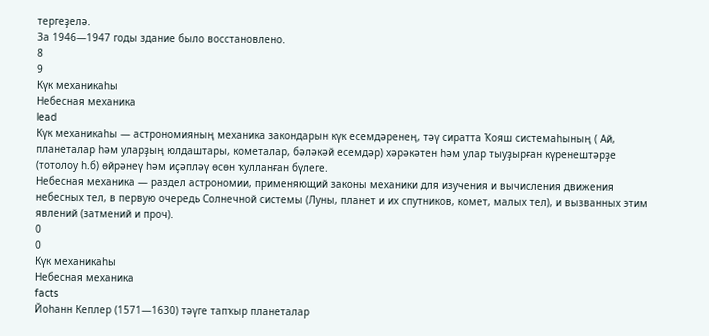тергеҙелә.
За 1946—1947 годы здание было восстановлено.
8
9
Күк механикаһы
Небесная механика
lead
Күк механикаһы — астрономияның механика закондарын күк есемдәренең, тәү сиратта Ҡояш системаһының ( Ай, планеталар һәм уларҙың юлдаштары, кометалар, бәләкәй есемдәр) хәрәкәтен һәм улар тыуҙырған күренештәрҙе (тотолоу һ.б) өйрәнеү һәм иҫәпләү өсөн ҡулланған бүлеге.
Небесная механика — раздел астрономии, применяющий законы механики для изучения и вычисления движения небесных тел, в первую очередь Солнечной системы (Луны, планет и их спутников, комет, малых тел), и вызванных этим явлений (затмений и проч).
0
0
Күк механикаһы
Небесная механика
facts
Йоһанн Кеплер (1571—1630) тәүге тапҡыр планеталар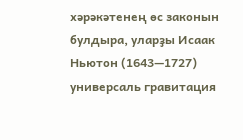хәрәкәтенең өс законын булдыра, уларҙы Исаак Ньютон (1643—1727) универсаль гравитация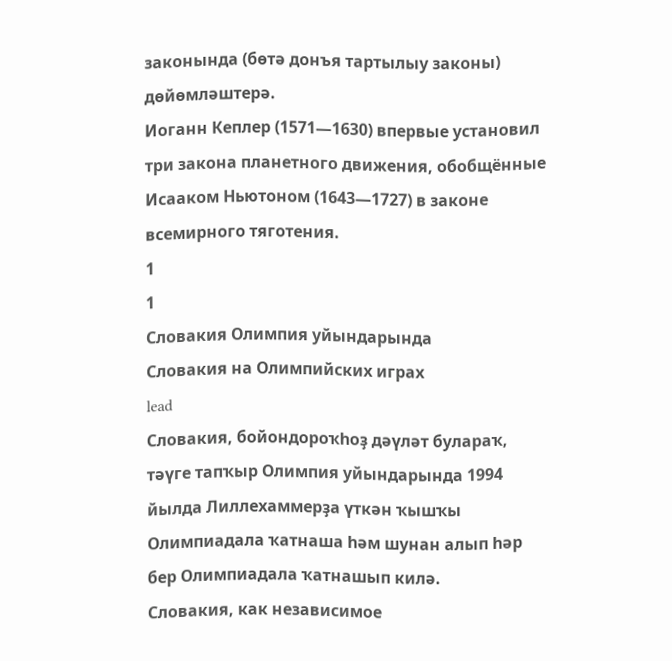законында (бөтә донъя тартылыу законы) дөйөмләштерә.
Иоганн Кеплер (1571—1630) впервые установил три закона планетного движения, обобщённые Исааком Ньютоном (1643—1727) в законе всемирного тяготения.
1
1
Словакия Олимпия уйындарында
Словакия на Олимпийских играх
lead
Словакия, бойондороҡһоҙ дәүләт булараҡ, тәүге тапҡыр Олимпия уйындарында 1994 йылда Лиллехаммерҙа үткән ҡышҡы Олимпиадала ҡатнаша һәм шунан алып һәр бер Олимпиадала ҡатнашып килә.
Словакия, как независимое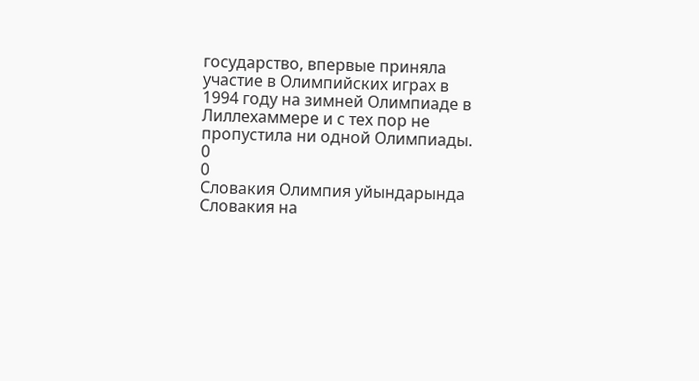государство, впервые приняла участие в Олимпийских играх в 1994 году на зимней Олимпиаде в Лиллехаммере и с тех пор не пропустила ни одной Олимпиады.
0
0
Словакия Олимпия уйындарында
Словакия на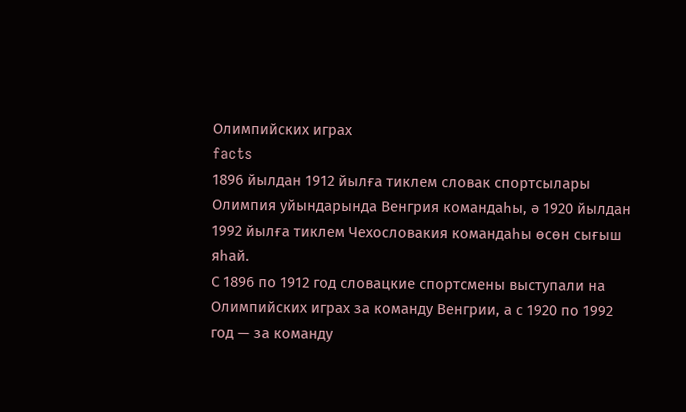Олимпийских играх
facts
1896 йылдан 1912 йылға тиклем словак спортсылары Олимпия уйындарында Венгрия командаһы, ә 1920 йылдан 1992 йылға тиклем Чехословакия командаһы өсөн сығыш яһай.
С 1896 по 1912 год словацкие спортсмены выступали на Олимпийских играх за команду Венгрии, а с 1920 по 1992 год — за команду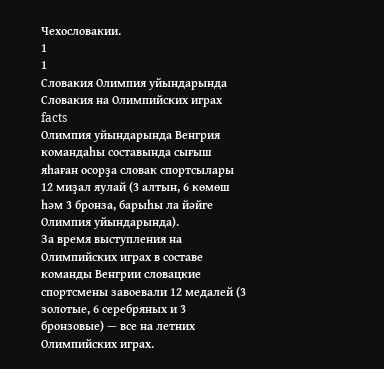Чехословакии.
1
1
Словакия Олимпия уйындарында
Словакия на Олимпийских играх
facts
Олимпия уйындарында Венгрия командаһы составында сығыш яһаған осорҙа словак спортсылары 12 миҙал яулай (3 алтын, 6 көмөш һәм 3 бронза, барыһы ла йәйге Олимпия уйындарында).
За время выступления на Олимпийских играх в составе команды Венгрии словацкие спортсмены завоевали 12 медалей (3 золотые, 6 серебряных и 3 бронзовые) — все на летних Олимпийских играх.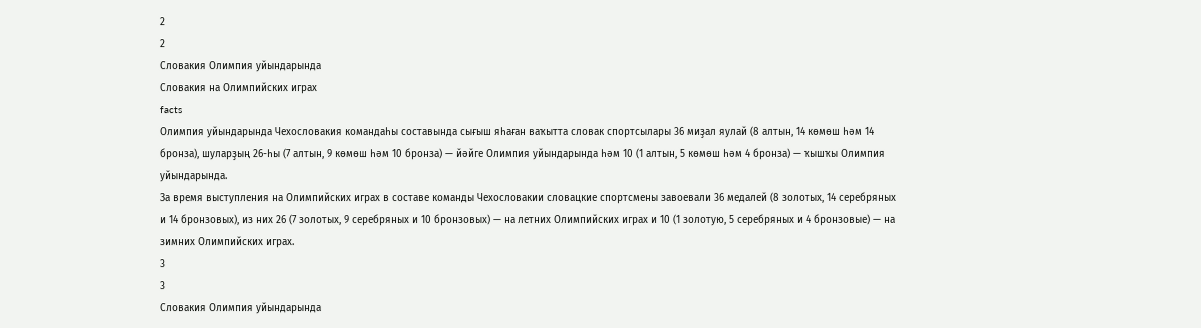2
2
Словакия Олимпия уйындарында
Словакия на Олимпийских играх
facts
Олимпия уйындарында Чехословакия командаһы составында сығыш яһаған ваҡытта словак спортсылары 36 миҙал яулай (8 алтын, 14 көмөш һәм 14 бронза), шуларҙың 26-һы (7 алтын, 9 көмөш һәм 10 бронза) — йәйге Олимпия уйындарында һәм 10 (1 алтын, 5 көмөш һәм 4 бронза) — ҡышҡы Олимпия уйындарында.
За время выступления на Олимпийских играх в составе команды Чехословакии словацкие спортсмены завоевали 36 медалей (8 золотых, 14 серебряных и 14 бронзовых), из них 26 (7 золотых, 9 серебряных и 10 бронзовых) — на летних Олимпийских играх и 10 (1 золотую, 5 серебряных и 4 бронзовые) — на зимних Олимпийских играх.
3
3
Словакия Олимпия уйындарында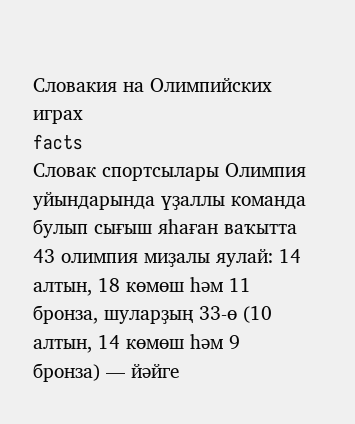Словакия на Олимпийских играх
facts
Словак спортсылары Олимпия уйындарында үҙаллы команда булып сығыш яһаған ваҡытта 43 олимпия миҙалы яулай: 14 алтын, 18 көмөш һәм 11 бронза, шуларҙың 33-ө (10 алтын, 14 көмөш һәм 9 бронза) — йәйге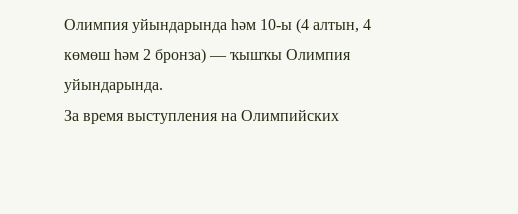Олимпия уйындарында һәм 10-ы (4 алтын, 4 көмөш һәм 2 бронза) — ҡышҡы Олимпия уйындарында.
За время выступления на Олимпийских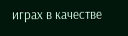играх в качестве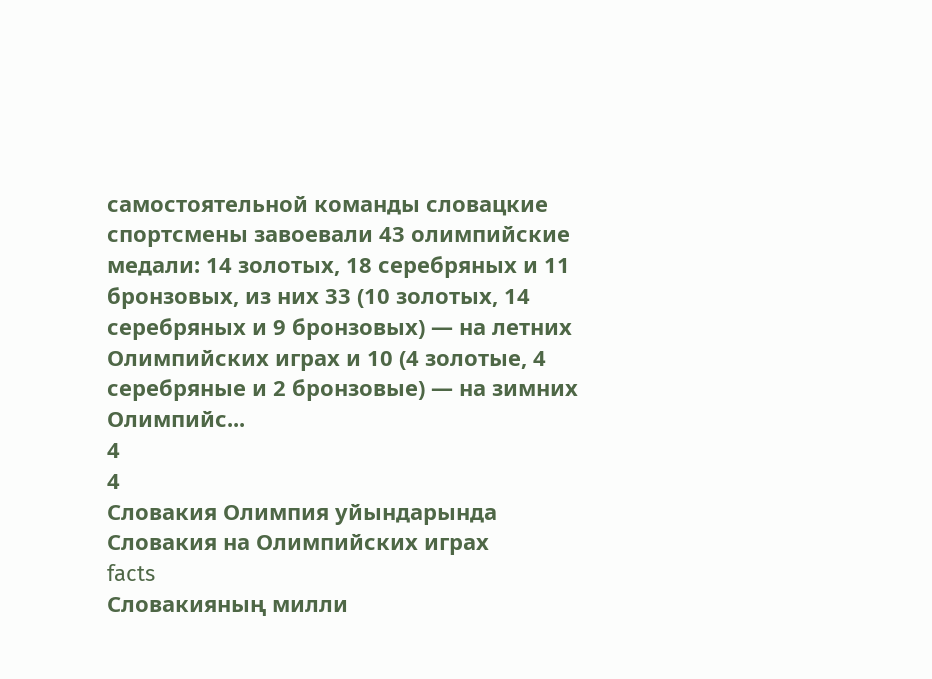самостоятельной команды словацкие спортсмены завоевали 43 олимпийские медали: 14 золотых, 18 серебряных и 11 бронзовых, из них 33 (10 золотых, 14 серебряных и 9 бронзовых) — на летних Олимпийских играх и 10 (4 золотые, 4 серебряные и 2 бронзовые) — на зимних Олимпийс...
4
4
Словакия Олимпия уйындарында
Словакия на Олимпийских играх
facts
Словакияның милли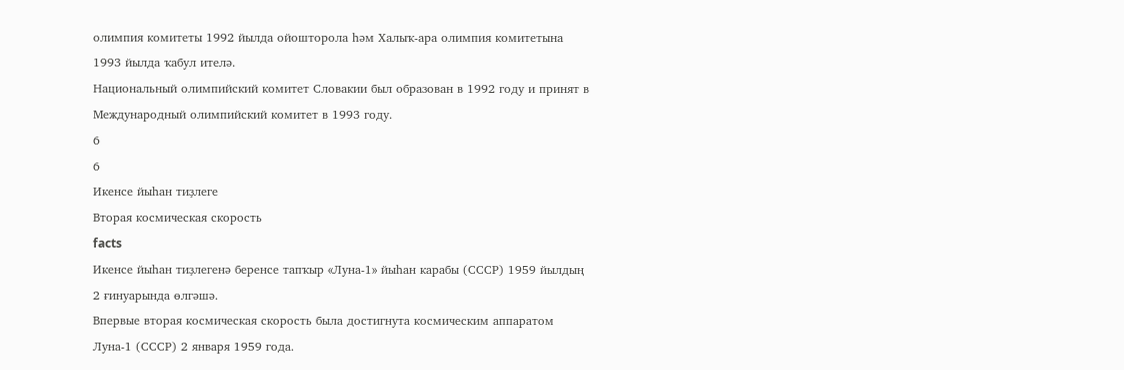олимпия комитеты 1992 йылда ойошторола һәм Халыҡ-ара олимпия комитетына 1993 йылда ҡабул ителә.
Национальный олимпийский комитет Словакии был образован в 1992 году и принят в Международный олимпийский комитет в 1993 году.
6
6
Икенсе йыһан тиҙлеге
Вторая космическая скорость
facts
Икенсе йыһан тиҙлегенә беренсе тапҡыр «Луна-1» йыһан карабы (СССР) 1959 йылдың 2 ғинуарында өлгәшә.
Впервые вторая космическая скорость была достигнута космическим аппаратом Луна-1 (СССР) 2 января 1959 года.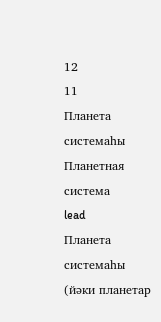12
11
Планета системаһы
Планетная система
lead
Планета системаһы (йәки планетар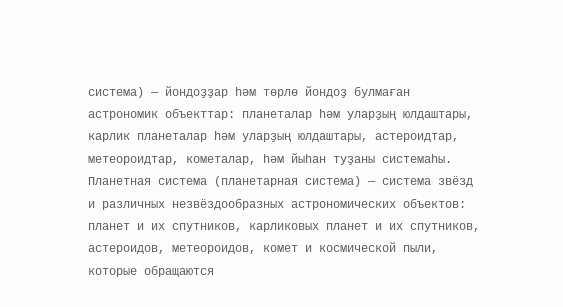система) — йондоҙҙар һәм төрлө йондоҙ булмаған астрономик объекттар: планеталар һәм уларҙың юлдаштары, карлик планеталар һәм уларҙың юлдаштары, астероидтар, метеороидтар, кометалар, һәм йыһан туҙаны системаһы.
Планетная система (планетарная система) — система звёзд и различных незвёздообразных астрономических объектов: планет и их спутников, карликовых планет и их спутников, астероидов, метеороидов, комет и космической пыли, которые обращаются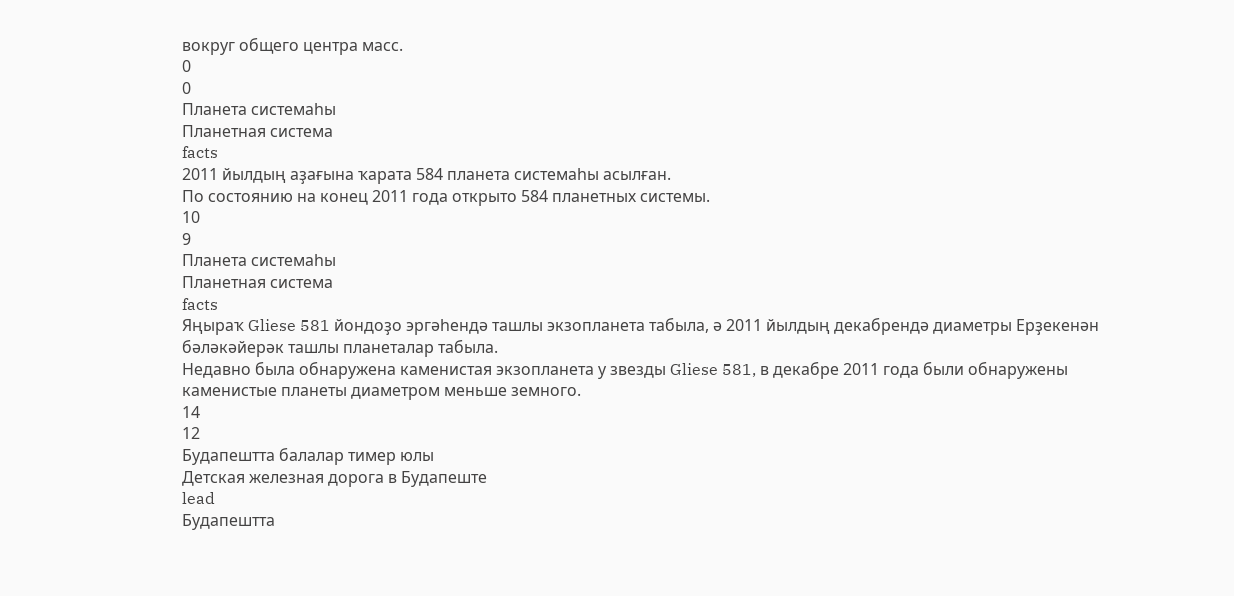вокруг общего центра масс.
0
0
Планета системаһы
Планетная система
facts
2011 йылдың аҙағына ҡарата 584 планета системаһы асылған.
По состоянию на конец 2011 года открыто 584 планетных системы.
10
9
Планета системаһы
Планетная система
facts
Яңыраҡ Gliese 581 йондоҙо эргәһендә ташлы экзопланета табыла, ә 2011 йылдың декабрендә диаметры Ерҙекенән бәләкәйерәк ташлы планеталар табыла.
Недавно была обнаружена каменистая экзопланета у звезды Gliese 581, в декабре 2011 года были обнаружены каменистые планеты диаметром меньше земного.
14
12
Будапештта балалар тимер юлы
Детская железная дорога в Будапеште
lead
Будапештта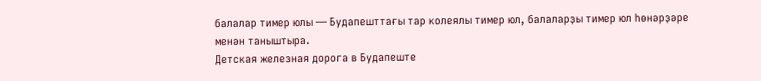балалар тимер юлы — Будапешттағы тар колеялы тимер юл, балаларҙы тимер юл һөнәрҙәре менән таныштыра.
Детская железная дорога в Будапеште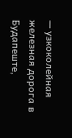— узкоколейная железная дорога в Будапеште,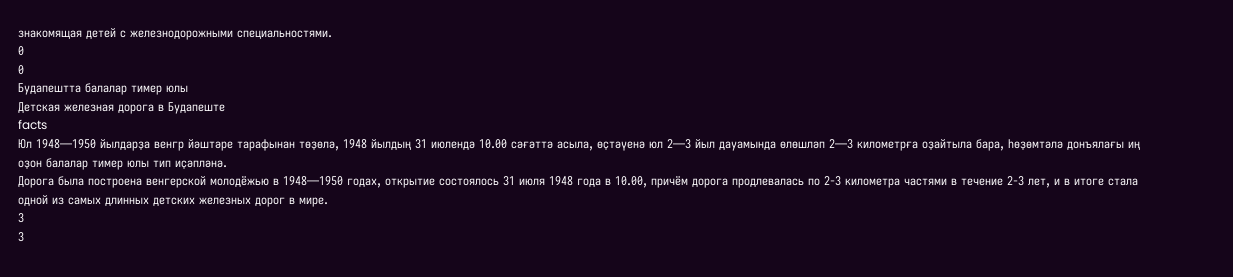знакомящая детей с железнодорожными специальностями.
0
0
Будапештта балалар тимер юлы
Детская железная дорога в Будапеште
facts
Юл 1948—1950 йылдарҙа венгр йәштәре тарафынан төҙөлә, 1948 йылдың 31 июлендә 10.00 сәғәттә асыла, өҫтәүенә юл 2—3 йыл дауамында өлөшләп 2—3 километрға оҙайтыла бара, һөҙөмтәлә донъялағы иң оҙон балалар тимер юлы тип иҫәпләнә.
Дорога была построена венгерской молодёжью в 1948—1950 годах, открытие состоялось 31 июля 1948 года в 10.00, причём дорога продлевалась по 2-3 километра частями в течение 2-3 лет, и в итоге стала одной из самых длинных детских железных дорог в мире.
3
3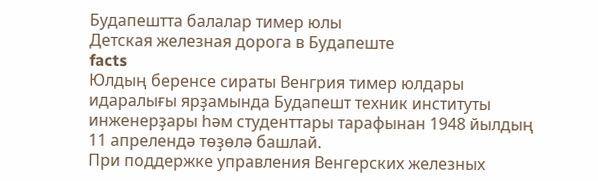Будапештта балалар тимер юлы
Детская железная дорога в Будапеште
facts
Юлдың беренсе сираты Венгрия тимер юлдары идаралығы ярҙамында Будапешт техник институты инженерҙары һәм студенттары тарафынан 1948 йылдың 11 апрелендә төҙөлә башлай.
При поддержке управления Венгерских железных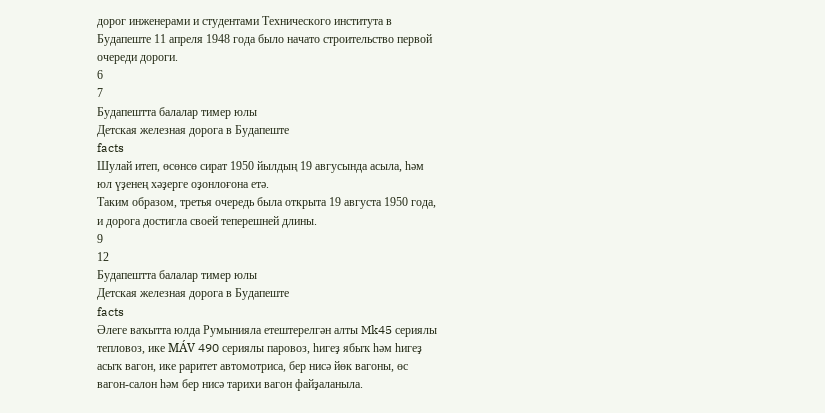дорог инженерами и студентами Технического института в Будапеште 11 апреля 1948 года было начато строительство первой очереди дороги.
6
7
Будапештта балалар тимер юлы
Детская железная дорога в Будапеште
facts
Шулай итеп, өсөнсө сират 1950 йылдың 19 авгусында асыла, һәм юл үҙенең хәҙерге оҙонлоғона етә.
Таким образом, третья очередь была открыта 19 августа 1950 года, и дорога достигла своей теперешней длины.
9
12
Будапештта балалар тимер юлы
Детская железная дорога в Будапеште
facts
Әлеге ваҡытта юлда Румынияла етештерелгән алты Mk45 сериялы тепловоз, ике MÁV 490 сериялы паровоз, һигеҙ ябыҡ һәм һигеҙ асыҡ вагон, ике раритет автомотриса, бер нисә йөк вагоны, өс вагон-салон һәм бер нисә тарихи вагон файҙаланыла.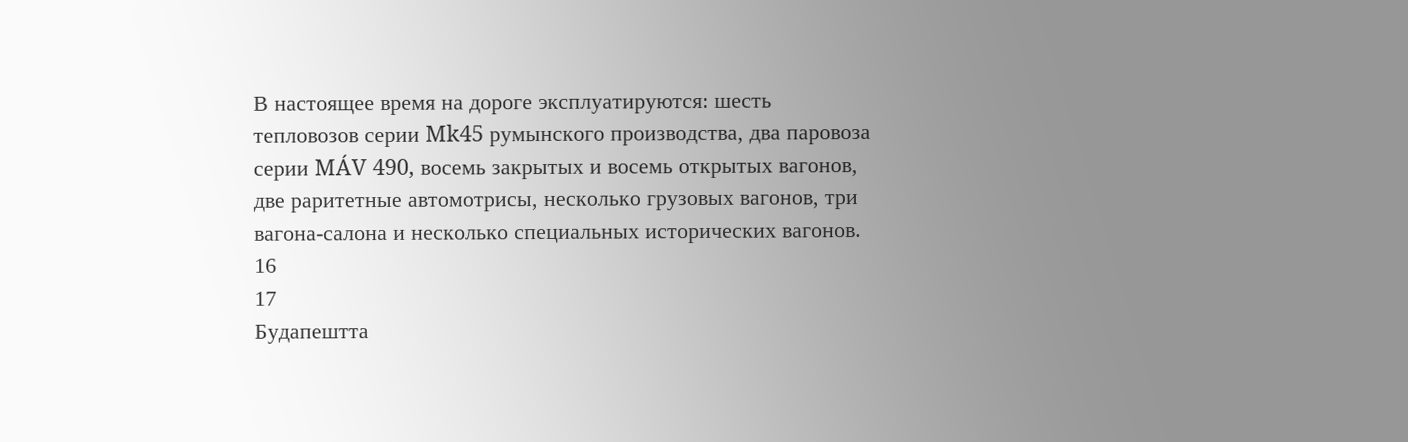В настоящее время на дороге эксплуатируются: шесть тепловозов серии Mk45 румынского производства, два паровоза серии MÁV 490, восемь закрытых и восемь открытых вагонов, две раритетные автомотрисы, несколько грузовых вагонов, три вагона-салона и несколько специальных исторических вагонов.
16
17
Будапештта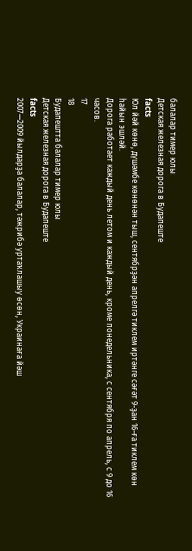балалар тимер юлы
Детская железная дорога в Будапеште
facts
Юл йәй көнө, дүшәмбе көнөнән тыш, сентябрҙән апрелгә тиклем иртәнге сәғәт 9-ҙан 16-ға тиклем көн һайын эшләй.
Дорога работает каждый день летом и каждый день, кроме понедельника, с сентября по апрель, с 9 до 16 часов.
17
18
Будапештта балалар тимер юлы
Детская железная дорога в Будапеште
facts
2007—2009 йылдарҙа балалар, тәжрибә уртаҡлашыу өсөн, Украинаға йәш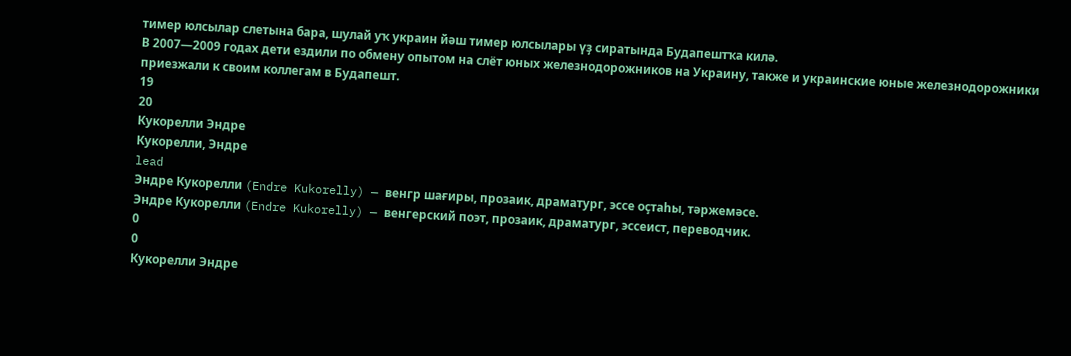тимер юлсылар слетына бара, шулай уҡ украин йәш тимер юлсылары үҙ сиратында Будапештҡа килә.
В 2007—2009 годах дети ездили по обмену опытом на слёт юных железнодорожников на Украину, также и украинские юные железнодорожники приезжали к своим коллегам в Будапешт.
19
20
Кукорелли Эндре
Кукорелли, Эндре
lead
Эндре Кукорелли (Endre Kukorelly) — венгр шағиры, прозаик, драматург, эссе оҫтаһы, тәржемәсе.
Эндре Кукорелли (Endre Kukorelly) — венгерский поэт, прозаик, драматург, эссеист, переводчик.
0
0
Кукорелли Эндре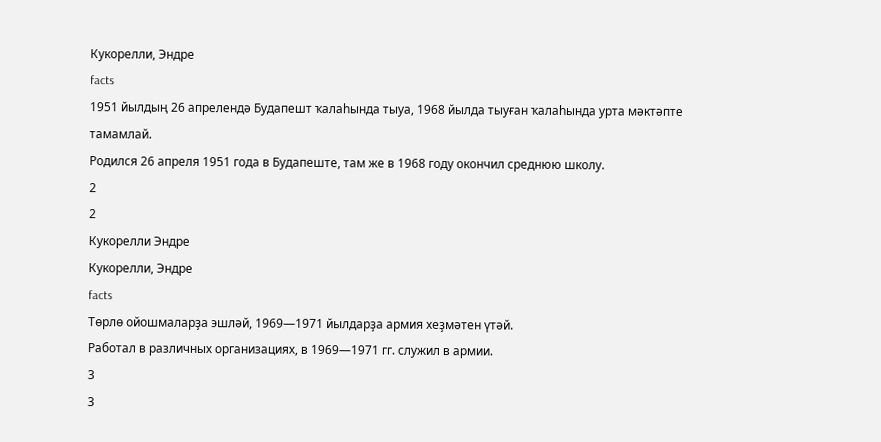Кукорелли, Эндре
facts
1951 йылдың 26 апрелендә Будапешт ҡалаһында тыуа, 1968 йылда тыуған ҡалаһында урта мәктәпте тамамлай.
Родился 26 апреля 1951 года в Будапеште, там же в 1968 году окончил среднюю школу.
2
2
Кукорелли Эндре
Кукорелли, Эндре
facts
Төрлө ойошмаларҙа эшләй, 1969—1971 йылдарҙа армия хеҙмәтен үтәй.
Работал в различных организациях, в 1969—1971 гг. служил в армии.
3
3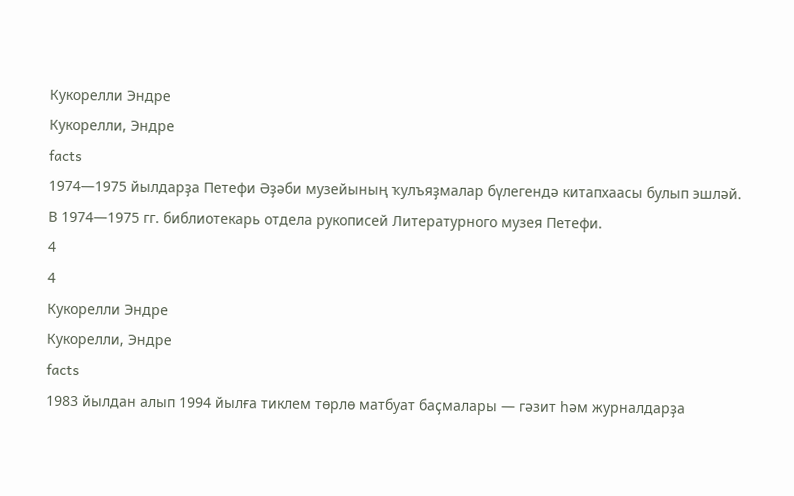Кукорелли Эндре
Кукорелли, Эндре
facts
1974—1975 йылдарҙа Петефи Әҙәби музейының ҡулъяҙмалар бүлегендә китапхаасы булып эшләй.
В 1974—1975 гг. библиотекарь отдела рукописей Литературного музея Петефи.
4
4
Кукорелли Эндре
Кукорелли, Эндре
facts
1983 йылдан алып 1994 йылға тиклем төрлө матбуат баҫмалары — гәзит һәм журналдарҙа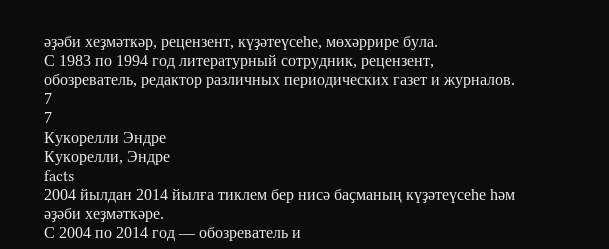әҙәби хеҙмәткәр, рецензент, күҙәтеүсеһе, мөхәррире була.
С 1983 по 1994 год литературный сотрудник, рецензент, обозреватель, редактор различных периодических газет и журналов.
7
7
Кукорелли Эндре
Кукорелли, Эндре
facts
2004 йылдан 2014 йылға тиклем бер нисә баҫманың күҙәтеүсеһе һәм әҙәби хеҙмәткәре.
С 2004 по 2014 год — обозреватель и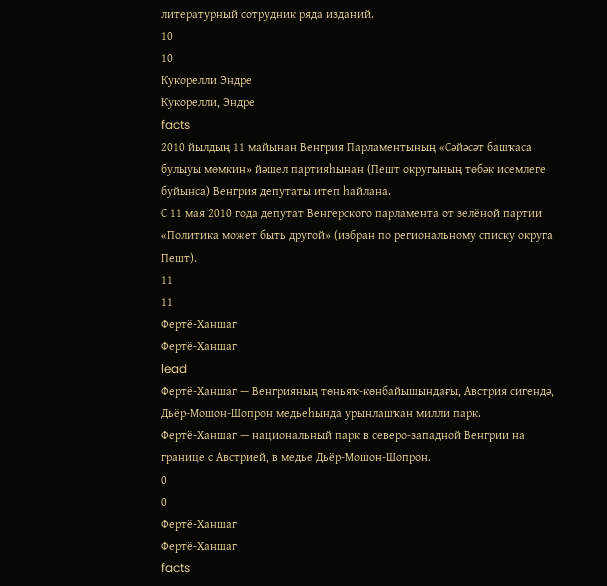литературный сотрудник ряда изданий.
10
10
Кукорелли Эндре
Кукорелли, Эндре
facts
2010 йылдың 11 майынан Венгрия Парламентының «Сәйәсәт башҡаса булыуы мөмкин» йәшел партияһынан (Пешт округының төбәк исемлеге буйынса) Венгрия депутаты итеп һайлана.
С 11 мая 2010 года депутат Венгерского парламента от зелёной партии «Политика может быть другой» (избран по региональному списку округа Пешт).
11
11
Фертё-Ханшаг
Фертё-Ханшаг
lead
Фертё-Ханшаг — Венгрияның төньяҡ-көнбайышындағы, Австрия сигендә, Дьёр-Мошон-Шопрон медьеһында урынлашҡан милли парк.
Фертё-Ханшаг — национальный парк в северо-западной Венгрии на границе с Австрией, в медье Дьёр-Мошон-Шопрон.
0
0
Фертё-Ханшаг
Фертё-Ханшаг
facts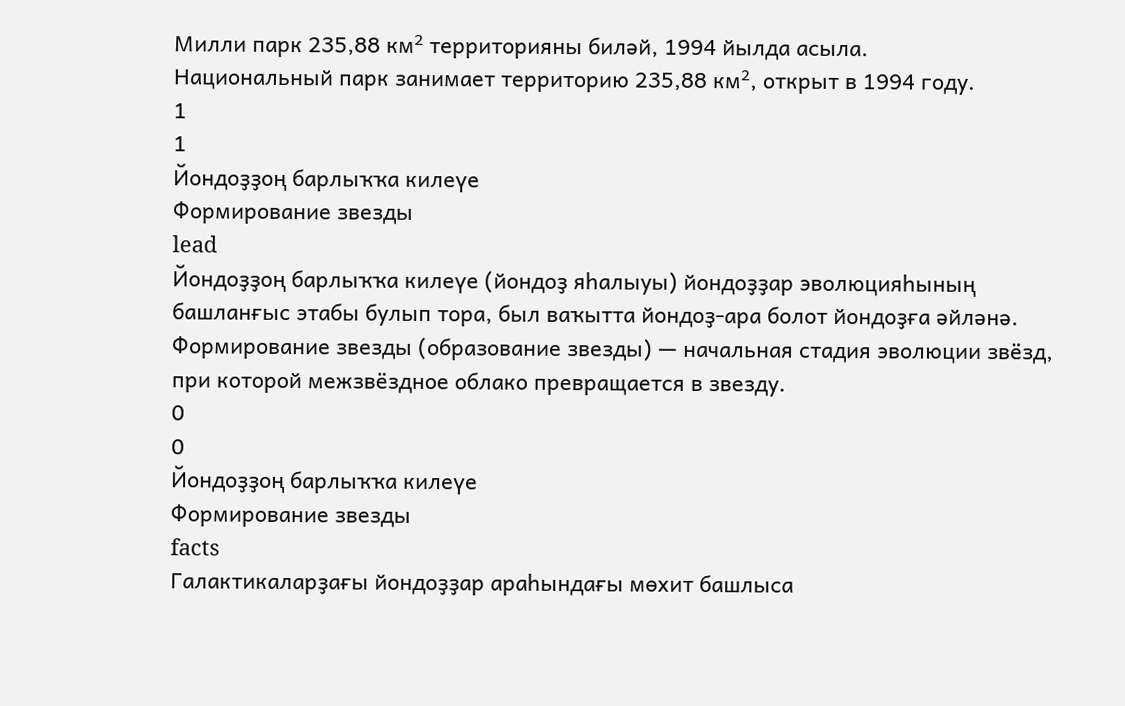Милли парк 235,88 км² территорияны биләй, 1994 йылда асыла.
Национальный парк занимает территорию 235,88 км², открыт в 1994 году.
1
1
Йондоҙҙоң барлыҡҡа килеүе
Формирование звезды
lead
Йондоҙҙоң барлыҡҡа килеүе (йондоҙ яһалыуы) йондоҙҙар эволюцияһының башланғыс этабы булып тора, был ваҡытта йондоҙ-ара болот йондоҙға әйләнә.
Формирование звезды (образование звезды) — начальная стадия эволюции звёзд, при которой межзвёздное облако превращается в звезду.
0
0
Йондоҙҙоң барлыҡҡа килеүе
Формирование звезды
facts
Галактикаларҙағы йондоҙҙар араһындағы мөхит башлыса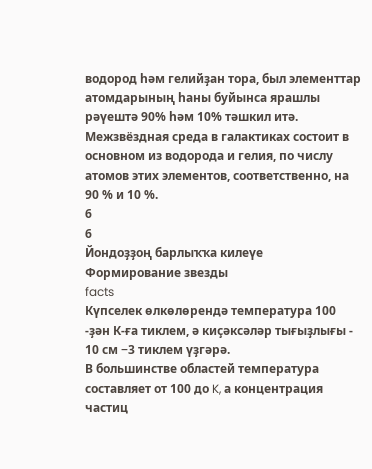водород һәм гелийҙан тора, был элементтар атомдарының һаны буйынса ярашлы рәүештә 90% һәм 10% тәшкил итә.
Межзвёздная среда в галактиках состоит в основном из водорода и гелия, по числу атомов этих элементов, соответственно, на 90 % и 10 %.
6
6
Йондоҙҙоң барлыҡҡа килеүе
Формирование звезды
facts
Күпселек өлкөлөрендә температура 100 -ҙән К-ға тиклем, ә киҫәксәләр тығыҙлығы - 10 см −3 тиклем үҙгәрә.
В большинстве областей температура составляет от 100 до K, а концентрация частиц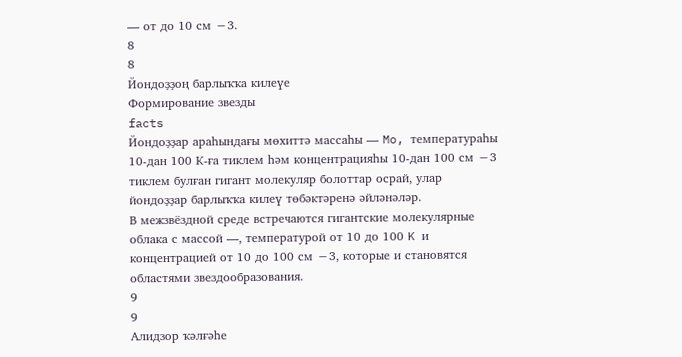— от до 10 см −3.
8
8
Йондоҙҙоң барлыҡҡа килеүе
Формирование звезды
facts
Йондоҙҙар араһындағы мөхиттә массаһы — Mo, температураһы 10-дан 100 К-ға тиклем һәм концентрацияһы 10-дан 100 см −3 тиклем булған гигант молекуляр болоттар осрай, улар йондоҙҙар барлыҡҡа килеү төбәктәренә әйләнәләр.
В межзвёздной среде встречаются гигантские молекулярные облака с массой —, температурой от 10 до 100 K и концентрацией от 10 до 100 см −3, которые и становятся областями звездообразования.
9
9
Алидзор ҡәлғәһе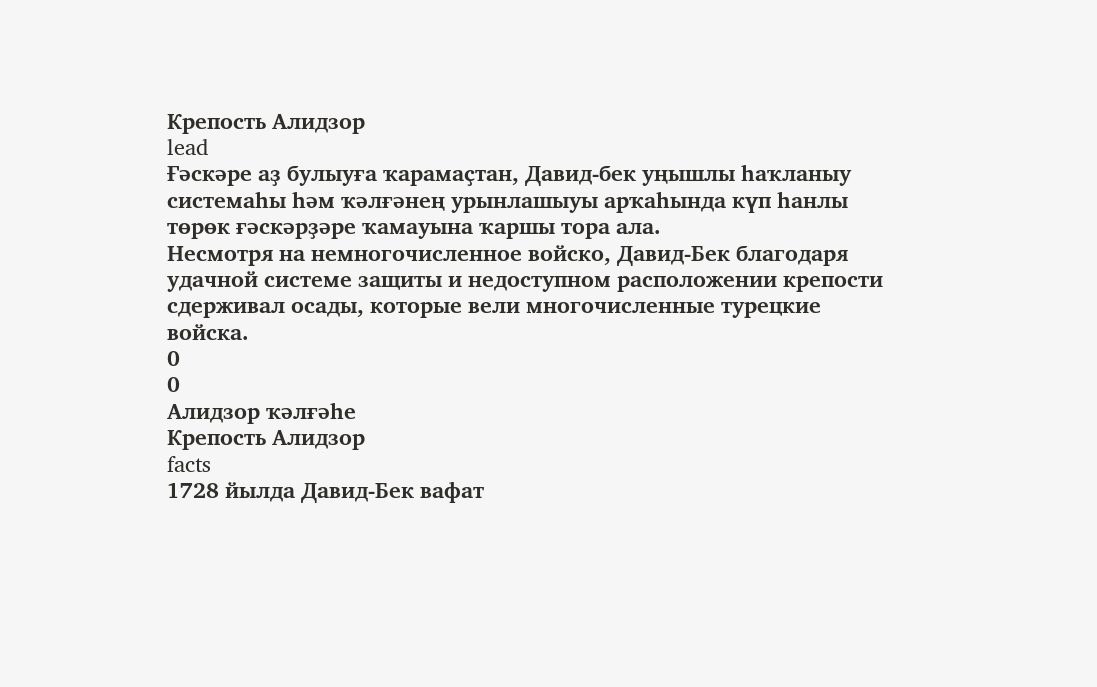Крепость Алидзор
lead
Ғәскәре аҙ булыуға ҡарамаҫтан, Давид-бек уңышлы һаҡланыу системаһы һәм ҡәлғәнең урынлашыуы арҡаһында күп һанлы төрөк ғәскәрҙәре ҡамауына ҡаршы тора ала.
Несмотря на немногочисленное войско, Давид-Бек благодаря удачной системе защиты и недоступном расположении крепости сдерживал осады, которые вели многочисленные турецкие войска.
0
0
Алидзор ҡәлғәһе
Крепость Алидзор
facts
1728 йылда Давид-Бек вафат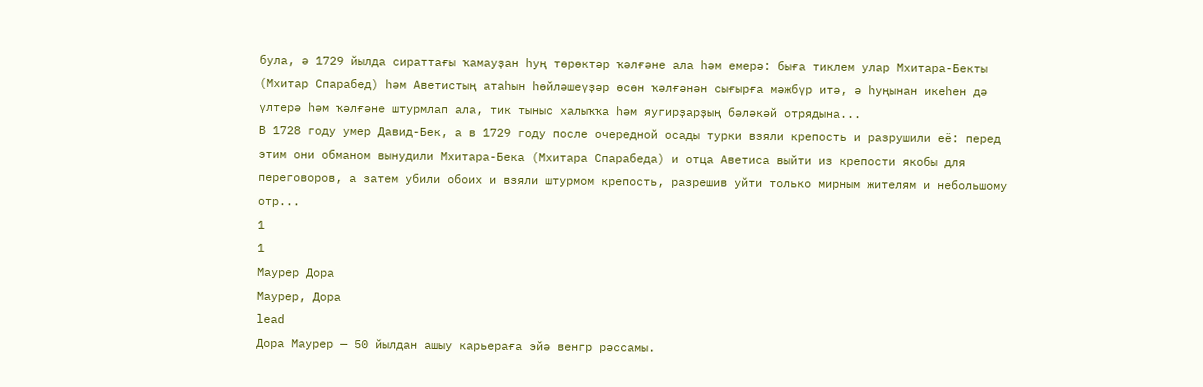була, ә 1729 йылда сираттағы ҡамауҙан һуң төрөктәр ҡәлғәне ала һәм емерә: быға тиклем улар Мхитара-Бекты (Мхитар Спарабед) һәм Аветистың атаһын һөйләшеүҙәр өсөн ҡәлғәнән сығырға мәжбүр итә, ә һуңынан икеһен дә үлтерә һәм ҡәлғәне штурмлап ала, тик тыныс халыҡҡа һәм яугирҙарҙың бәләкәй отрядына...
В 1728 году умер Давид-Бек, а в 1729 году после очередной осады турки взяли крепость и разрушили её: перед этим они обманом вынудили Мхитара-Бека (Мхитара Спарабеда) и отца Аветиса выйти из крепости якобы для переговоров, а затем убили обоих и взяли штурмом крепость, разрешив уйти только мирным жителям и небольшому отр...
1
1
Маурер Дора
Маурер, Дора
lead
Дора Маурер — 50 йылдан ашыу карьераға эйә венгр рәссамы.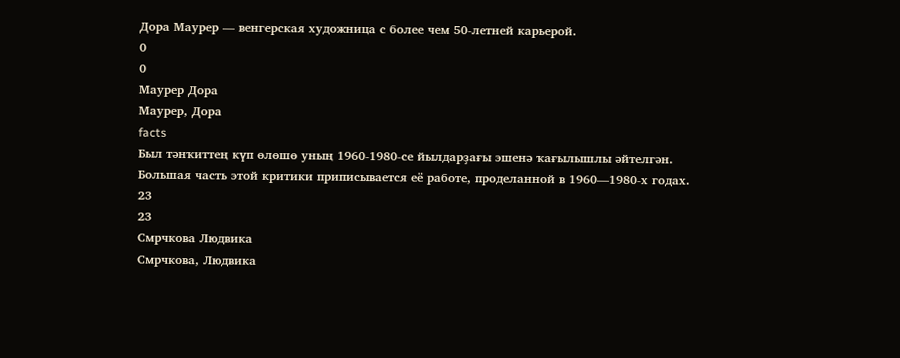Дора Маурер — венгерская художница с более чем 50-летней карьерой.
0
0
Маурер Дора
Маурер, Дора
facts
Был тәнҡиттең күп өлөшө уның 1960-1980-се йылдарҙағы эшенә ҡағылышлы әйтелгән.
Большая часть этой критики приписывается её работе, проделанной в 1960—1980-х годах.
23
23
Смрчкова Людвика
Смрчкова, Людвика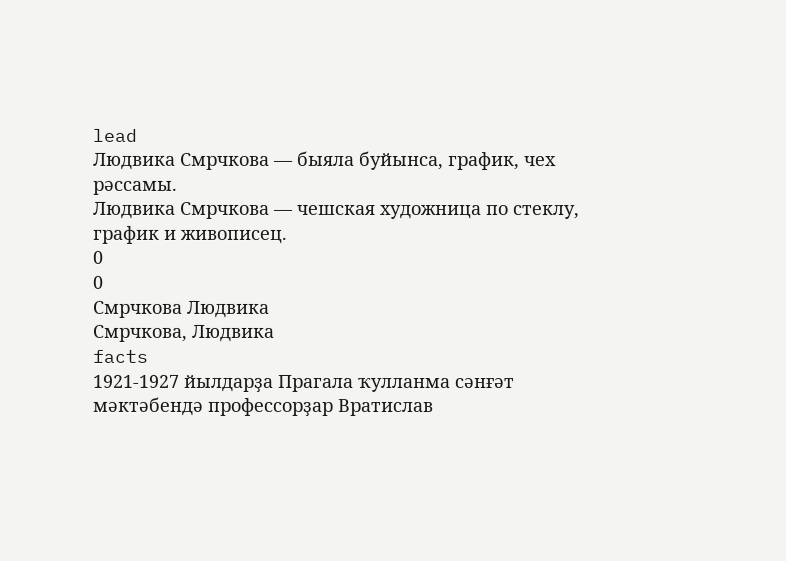lead
Людвика Смрчкова — быяла буйынса, график, чех рәссамы.
Людвика Смрчкова — чешская художница по стеклу, график и живописец.
0
0
Смрчкова Людвика
Смрчкова, Людвика
facts
1921-1927 йылдарҙа Прагала ҡулланма сәнғәт мәктәбендә профессорҙар Вратислав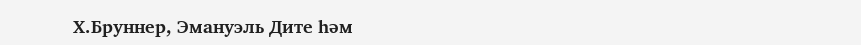Х.Бруннер, Эмануэль Дите һәм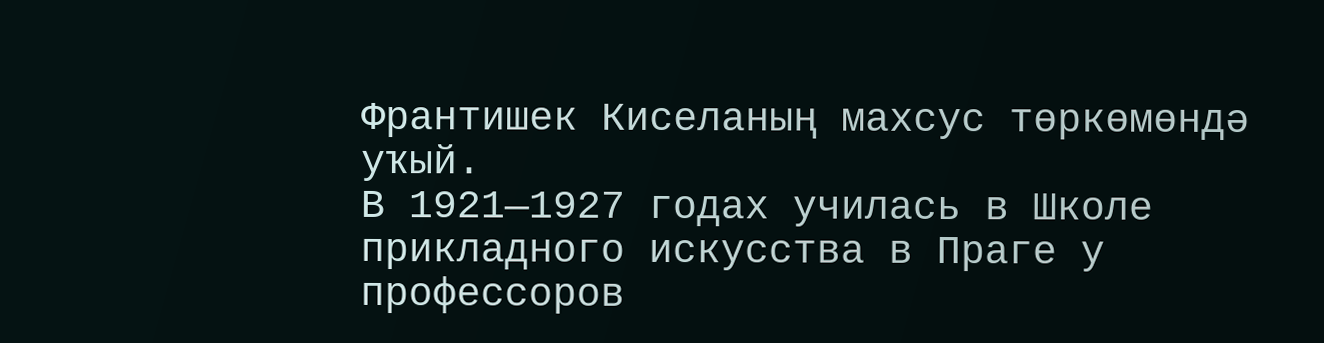Франтишек Киселаның махсус төркөмөндә уҡый.
В 1921—1927 годах училась в Школе прикладного искусства в Праге у профессоров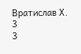Вратислав Х.
3
3